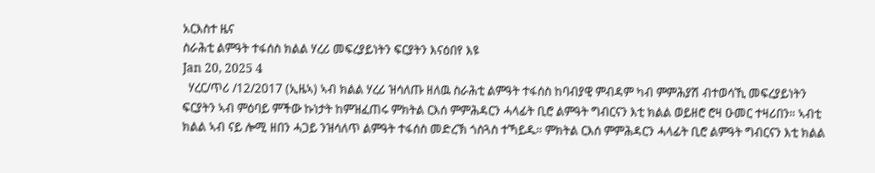አርእስተ ዜና
ስራሕቲ ልምዓት ተፋሰስ ክልል ሃረሪ መፍረያይነትን ፍርያትን እናዕበየ እዩ
Jan 20, 2025 4
  ሃረር/ጥሪ /12/2017 (ኢዜኣ) ኣብ ክልል ሃረሪ ዝሳለጡ ዘለዉ ስራሕቲ ልምዓት ተፋሰስ ከባብያዊ ምብዳም ካብ ምምሕያሽ ብተወሳኺ መፍረያይነትን ፍርያትን ኣብ ምዕባይ ምችው ኩነታት ከምዝፈጠሩ ምክትል ርእሰ ምምሕዳርን ሓላፊት ቢሮ ልምዓት ግብርናን እቲ ክልል ወይዘሮ ሮዛ ዑመር ተዛሪበን። ኣብቲ ክልል ኣብ ናይ ሎሚ ዘበን ሓጋይ ንዝሳለጥ ልምዓት ተፋሰስ መድረኽ ጎስጓስ ተኻይዱ። ምክትል ርእሰ ምምሕዳርን ሓላፊት ቢሮ ልምዓት ግብርናን እቲ ክልል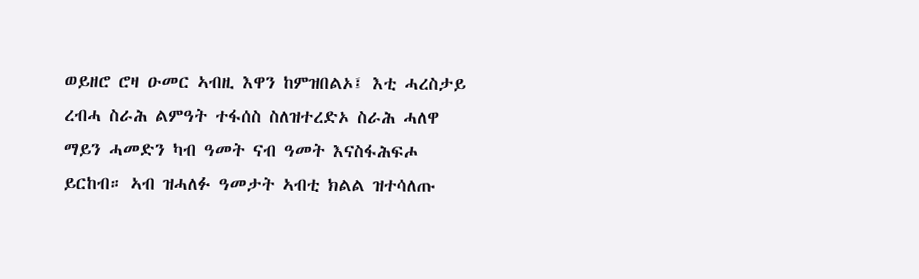ወይዘሮ ሮዛ ዑመር ኣብዚ እዋን ከምዝበልኦ፤ እቲ ሓረስታይ ረብሓ ስራሕ ልምዓት ተፋሰስ ስለዝተረድኦ ስራሕ ሓለዋ ማይን ሓመድን ካብ ዓመት ናብ ዓመት እናስፋሕፍሖ ይርከብ። ኣብ ዝሓለፉ ዓመታት ኣብቲ ክልል ዝተሳለጡ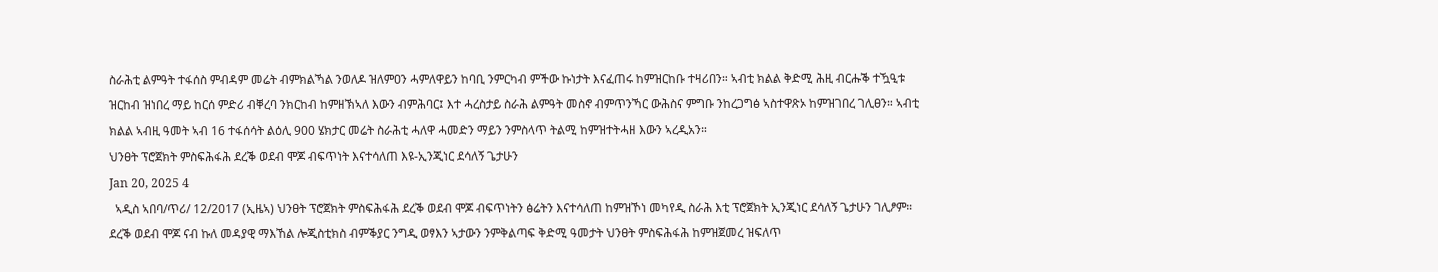ስራሕቲ ልምዓት ተፋሰስ ምብዳም መሬት ብምክልኻል ንወለዶ ዝለምዐን ሓምለዋይን ከባቢ ንምርካብ ምችው ኩነታት እናፈጠሩ ከምዝርከቡ ተዛሪበን። ኣብቲ ክልል ቅድሚ ሕዚ ብርሑቕ ተዃዒቱ ዝርከብ ዝነበረ ማይ ከርሰ ምድሪ ብቐረባ ንክርከብ ከምዘኽኣለ እውን ብምሕባር፤ እተ ሓረስታይ ስራሕ ልምዓት መስኖ ብምጥንኻር ውሕስና ምግቡ ንከረጋግፅ ኣስተዋጽኦ ከምዝገበረ ገሊፀን። ኣብቲ ክልል ኣብዚ ዓመት ኣብ 16 ተፋሰሳት ልዕሊ 900 ሄክታር መሬት ስራሕቲ ሓለዋ ሓመድን ማይን ንምስላጥ ትልሚ ከምዝተትሓዘ እውን ኣረዲአን።
ህንፀት ፕሮጀክት ምስፍሕፋሕ ደረቕ ወደብ ሞጆ ብፍጥነት እናተሳለጠ እዩ-ኢንጂነር ደሳለኝ ጌታሁን
Jan 20, 2025 4
  ኣዲስ ኣበባ/ጥሪ/ 12/2017 (ኢዜኣ) ህንፀት ፕሮጀክት ምስፍሕፋሕ ደረቕ ወደብ ሞጆ ብፍጥነትን ፅሬትን እናተሳለጠ ከምዝኾነ መካየዲ ስራሕ እቲ ፕሮጀክት ኢንጂነር ደሳለኝ ጌታሁን ገሊፆም። ደረቕ ወደብ ሞጆ ናብ ኩለ መዳያዊ ማእኸል ሎጂስቲክስ ብምቕያር ንግዲ ወፃእን ኣታውን ንምቅልጣፍ ቅድሚ ዓመታት ህንፀት ምስፍሕፋሕ ከምዝጀመረ ዝፍለጥ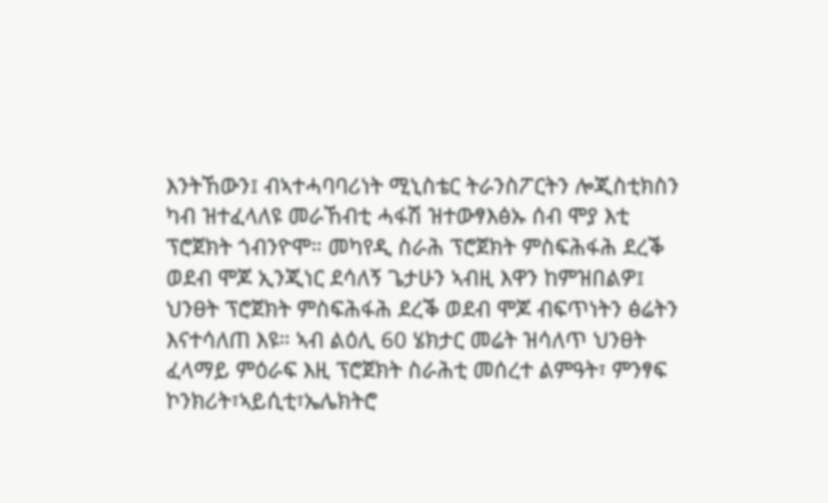እንትኸውን፤ ብኣተሓባባሪነት ሚኒስቴር ትራንስፖርትን ሎጂስቲክስን ካብ ዝተፈላለዩ መራኸብቲ ሓፋሽ ዝተውፃእፅኡ ሰብ ሞያ እቲ ፕሮጀክት ጎብንዮሞ። መካየዲ ስራሕ ፕሮጀክት ምስፍሕፋሕ ደረቕ ወደብ ሞጆ ኢንጂነር ደሳለኝ ጌታሁን ኣብዚ እዋን ከምዝበልዎ፤ ህንፀት ፕሮጀክት ምስፍሕፋሕ ደረቕ ወደብ ሞጆ ብፍጥነትን ፅሬትን እናተሳለጠ እዩ። ኣብ ልዕሊ 60 ሄክታር መሬት ዝሳለጥ ህንፀት ፈላማይ ምዕራፍ እዚ ፕሮጀክት ስራሕቲ መሰረተ ልምዓት፣ ምንፃፍ ኮንክሪት፣ኣይሲቲ፣ኤሌክትሮ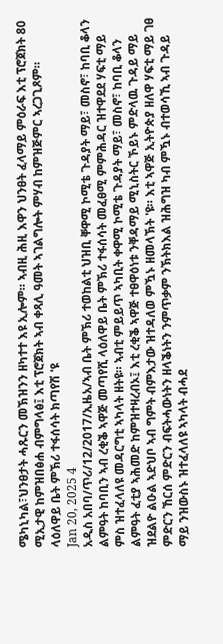ሜካኒካል፣ህንፀታት ሓጹርን መኽዝንን ዘካተተ እዩ ኢሎም። ኣብዚ ሕዚ እዋን ህንፀት ፈላማይ ምዕራፍ እቲ ፕሮጀክት 80 ሚኢታዊ ከምዝበፅሐ ብምግላፅ፤ እቲ ፕሮጀክት ኣብ ቀጻሊ ዓመት ኣገልግሎት ምሃብ ከምዝጅምር ኣረጋጊጾም።
ላዕለዋይ ቤት ምኽሪ ተፋሰሳት ክጣየሽ 'ዩ
Jan 20, 2025 4
አዲስ አበባ/ጥሪ/12/2017/ኢዜአ/ኣብ ቤት ምኽሪ ተወከልቲ ህዝቢ ቐዋሚ ኮሚቴ ጉዳያት ማይ፣ መስኖ፣ ከባቢ ቆላን ልምዓት ከባቢን ኣብ ረቂቕ ኣዋጅ መጣየሺ ላዕለዋይ ቤት ምኽሪ ተፋሰሳት መፈፀሚ ምምሕዳር ዝተዋደደ ሃፍቲ ማይ ምስ ዝተፈላለዩ መዳርግቲ ኣካላት ዘትዩ። ኣብቲ ምይይጥ ኣካቢት ቀዋሚ ኮሚቴ ጉዳያት ማይ፣ መስኖ፣ ከባቢ ቆላን ልምዓት ፈቲያ ኣሕመድ ከምዝተዛረብኦ፤ እቲ ረቂቕ ኣዋጅ ተፀዋዕነቱ ንቐዳማይ ሚኒስትር ኾይኑ ምድላዉ ጉዳይ ማይ ዝደልዮ ልዑል ኣድህቦ ኣብ ግምት ብምእታው ዝተዳለወ ምዃኑ ዘመላኽት 'ዩ። እቲ ኣዋጅ ኢትዮጵያ ዘለዋ ሃፍቲ ማይ ገፀ ምድርን ኸርሰ ምድርን ብፍትሓውነትን ዘላቕነትን ንምጥቃም ንኽትክእል ዝሕግዝ ካብ ምዃኑ ብተወሳኺ ኣብ ጉዳይ ማይ ንዝውስኑ ዝተፈላለዩ ኣካላት ብሓደ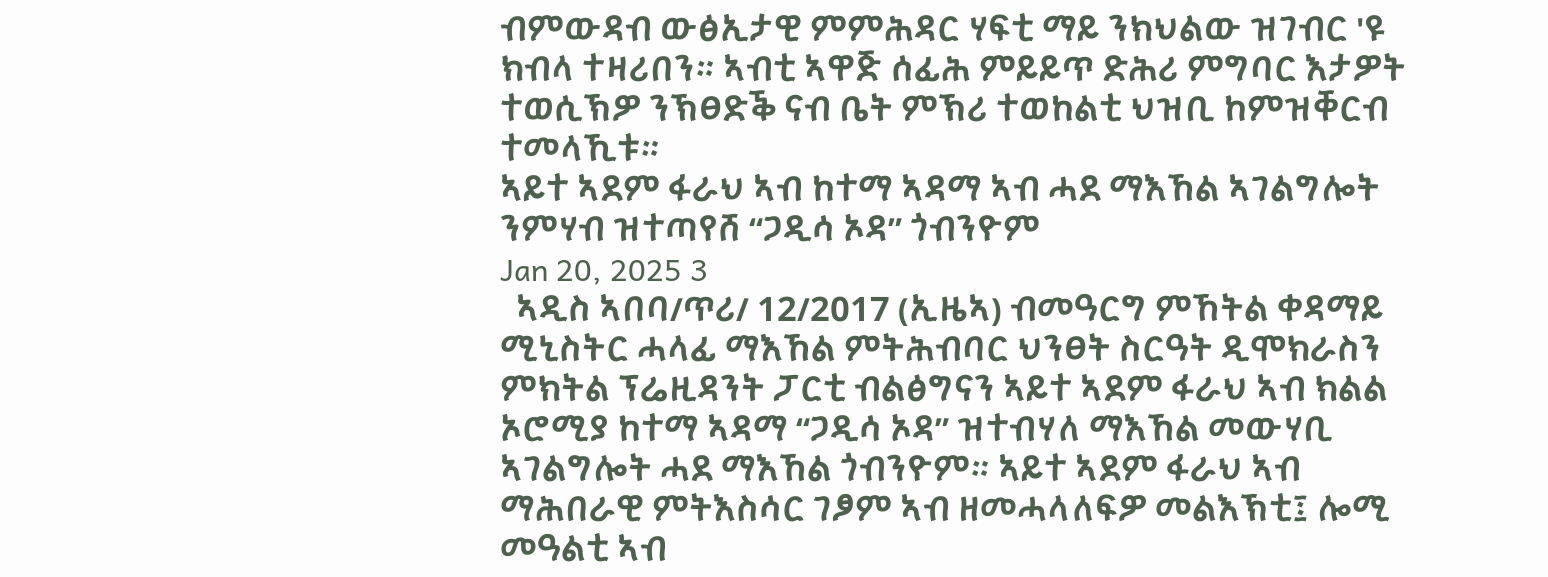ብምውዳብ ውፅኢታዊ ምምሕዳር ሃፍቲ ማይ ንክህልው ዝገብር 'ዩ ክብላ ተዛሪበን። ኣብቲ ኣዋጅ ሰፊሕ ምይይጥ ድሕሪ ምግባር እታዎት ተወሲኽዎ ንኽፀድቕ ናብ ቤት ምኽሪ ተወከልቲ ህዝቢ ከምዝቐርብ ተመላኺቱ።
ኣይተ ኣደም ፋራህ ኣብ ከተማ ኣዳማ ኣብ ሓደ ማእኸል ኣገልግሎት ንምሃብ ዝተጣየሸ “ጋዲሳ ኦዳ” ጎብንዮም
Jan 20, 2025 3
  ኣዲስ ኣበባ/ጥሪ/ 12/2017 (ኢዜኣ) ብመዓርግ ምኸትል ቀዳማይ ሚኒስትር ሓላፊ ማእኸል ምትሕብባር ህንፀት ስርዓት ዲሞክራስን ምክትል ፕሬዚዳንት ፓርቲ ብልፅግናን ኣይተ ኣደም ፋራህ ኣብ ክልል ኦሮሚያ ከተማ ኣዳማ “ጋዲሳ ኦዳ” ዝተብሃለ ማእኸል መውሃቢ ኣገልግሎት ሓደ ማእኸል ጎብንዮም። ኣይተ ኣደም ፋራህ ኣብ ማሕበራዊ ምትእስሳር ገፆም ኣብ ዘመሓላለፍዎ መልእኽቲ፤ ሎሚ መዓልቲ ኣብ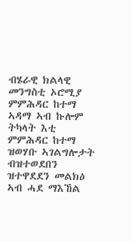ብሄራዊ ክልላዊ መንግስቲ ኦሮሚያ ምምሕዳር ከተማ ኣዳማ ኣብ ኩሎም ትካላት እቲ ምምሕዳር ከተማ ዝወሃቡ ኣገልግሎታት ብዝተወደበን ዝተዋደደን መልክዕ ኣብ ሓደ ማእኸል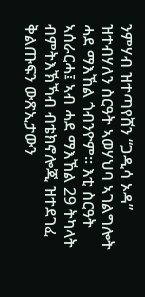ንምሃብ ዝተጣየሸን “ጋዲሳ ኦዳ” ዝተብሃለን ስርዓት ኣወሃህባ ኣገልግሎት ሓደ ማእኸል ጎብንዮም። እቲ ስርዓት ኣሰራርሓ፤ ኣብ ሓደ ማእኸል 29 ትካላት ብምትእኽኻብ ብቴክኖሎጂ ዝተደገፈ ቅልጡፍን ውጽኢታውን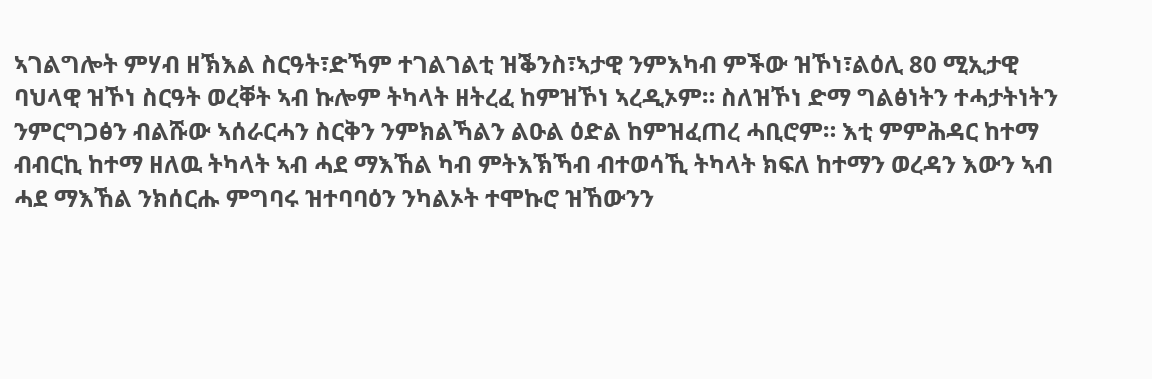ኣገልግሎት ምሃብ ዘኽእል ስርዓት፣ድኻም ተገልገልቲ ዝቕንስ፣ኣታዊ ንምእካብ ምችው ዝኾነ፣ልዕሊ 80 ሚኢታዊ ባህላዊ ዝኾነ ስርዓት ወረቐት ኣብ ኩሎም ትካላት ዘትረፈ ከምዝኾነ ኣረዲኦም። ስለዝኾነ ድማ ግልፅነትን ተሓታትነትን ንምርግጋፅን ብልሹው ኣሰራርሓን ስርቅን ንምክልኻልን ልዑል ዕድል ከምዝፈጠረ ሓቢሮም። እቲ ምምሕዳር ከተማ ብብርኪ ከተማ ዘለዉ ትካላት ኣብ ሓደ ማእኸል ካብ ምትእኽኻብ ብተወሳኺ ትካላት ክፍለ ከተማን ወረዳን እውን ኣብ ሓደ ማእኸል ንክሰርሑ ምግባሩ ዝተባባዕን ንካልኦት ተሞኩሮ ዝኸውንን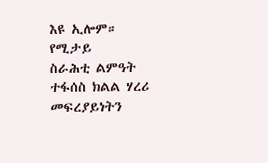እዩ ኢሎም።
የሚታይ
ስራሕቲ ልምዓት ተፋሰስ ክልል ሃረሪ መፍረያይነትን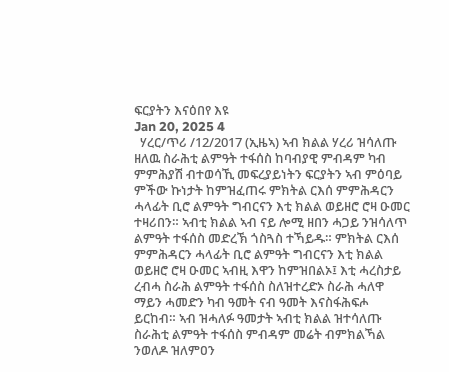ፍርያትን እናዕበየ እዩ
Jan 20, 2025 4
  ሃረር/ጥሪ /12/2017 (ኢዜኣ) ኣብ ክልል ሃረሪ ዝሳለጡ ዘለዉ ስራሕቲ ልምዓት ተፋሰስ ከባብያዊ ምብዳም ካብ ምምሕያሽ ብተወሳኺ መፍረያይነትን ፍርያትን ኣብ ምዕባይ ምችው ኩነታት ከምዝፈጠሩ ምክትል ርእሰ ምምሕዳርን ሓላፊት ቢሮ ልምዓት ግብርናን እቲ ክልል ወይዘሮ ሮዛ ዑመር ተዛሪበን። ኣብቲ ክልል ኣብ ናይ ሎሚ ዘበን ሓጋይ ንዝሳለጥ ልምዓት ተፋሰስ መድረኽ ጎስጓስ ተኻይዱ። ምክትል ርእሰ ምምሕዳርን ሓላፊት ቢሮ ልምዓት ግብርናን እቲ ክልል ወይዘሮ ሮዛ ዑመር ኣብዚ እዋን ከምዝበልኦ፤ እቲ ሓረስታይ ረብሓ ስራሕ ልምዓት ተፋሰስ ስለዝተረድኦ ስራሕ ሓለዋ ማይን ሓመድን ካብ ዓመት ናብ ዓመት እናስፋሕፍሖ ይርከብ። ኣብ ዝሓለፉ ዓመታት ኣብቲ ክልል ዝተሳለጡ ስራሕቲ ልምዓት ተፋሰስ ምብዳም መሬት ብምክልኻል ንወለዶ ዝለምዐን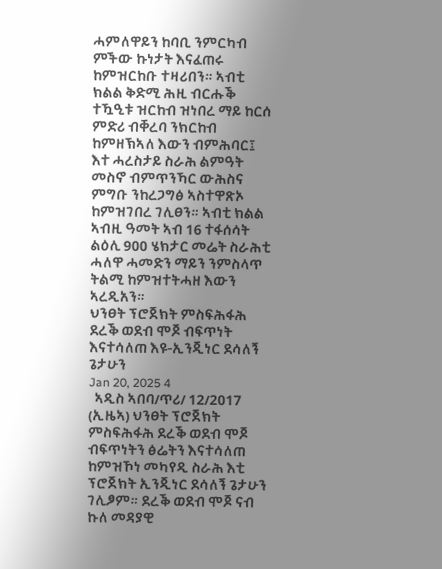ሓምለዋይን ከባቢ ንምርካብ ምችው ኩነታት እናፈጠሩ ከምዝርከቡ ተዛሪበን። ኣብቲ ክልል ቅድሚ ሕዚ ብርሑቕ ተዃዒቱ ዝርከብ ዝነበረ ማይ ከርሰ ምድሪ ብቐረባ ንክርከብ ከምዘኽኣለ እውን ብምሕባር፤ እተ ሓረስታይ ስራሕ ልምዓት መስኖ ብምጥንኻር ውሕስና ምግቡ ንከረጋግፅ ኣስተዋጽኦ ከምዝገበረ ገሊፀን። ኣብቲ ክልል ኣብዚ ዓመት ኣብ 16 ተፋሰሳት ልዕሊ 900 ሄክታር መሬት ስራሕቲ ሓለዋ ሓመድን ማይን ንምስላጥ ትልሚ ከምዝተትሓዘ እውን ኣረዲአን።
ህንፀት ፕሮጀክት ምስፍሕፋሕ ደረቕ ወደብ ሞጆ ብፍጥነት እናተሳለጠ እዩ-ኢንጂነር ደሳለኝ ጌታሁን
Jan 20, 2025 4
  ኣዲስ ኣበባ/ጥሪ/ 12/2017 (ኢዜኣ) ህንፀት ፕሮጀክት ምስፍሕፋሕ ደረቕ ወደብ ሞጆ ብፍጥነትን ፅሬትን እናተሳለጠ ከምዝኾነ መካየዲ ስራሕ እቲ ፕሮጀክት ኢንጂነር ደሳለኝ ጌታሁን ገሊፆም። ደረቕ ወደብ ሞጆ ናብ ኩለ መዳያዊ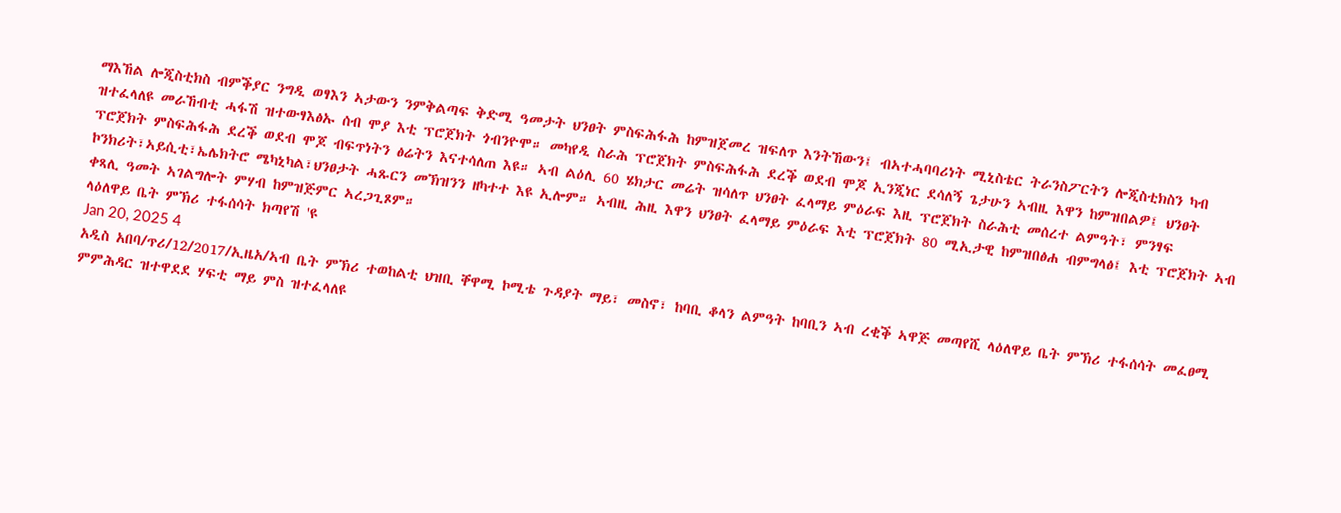ማእኸል ሎጂስቲክስ ብምቕያር ንግዲ ወፃእን ኣታውን ንምቅልጣፍ ቅድሚ ዓመታት ህንፀት ምስፍሕፋሕ ከምዝጀመረ ዝፍለጥ እንትኸውን፤ ብኣተሓባባሪነት ሚኒስቴር ትራንስፖርትን ሎጂስቲክስን ካብ ዝተፈላለዩ መራኸብቲ ሓፋሽ ዝተውፃእፅኡ ሰብ ሞያ እቲ ፕሮጀክት ጎብንዮሞ። መካየዲ ስራሕ ፕሮጀክት ምስፍሕፋሕ ደረቕ ወደብ ሞጆ ኢንጂነር ደሳለኝ ጌታሁን ኣብዚ እዋን ከምዝበልዎ፤ ህንፀት ፕሮጀክት ምስፍሕፋሕ ደረቕ ወደብ ሞጆ ብፍጥነትን ፅሬትን እናተሳለጠ እዩ። ኣብ ልዕሊ 60 ሄክታር መሬት ዝሳለጥ ህንፀት ፈላማይ ምዕራፍ እዚ ፕሮጀክት ስራሕቲ መሰረተ ልምዓት፣ ምንፃፍ ኮንክሪት፣ኣይሲቲ፣ኤሌክትሮ ሜካኒካል፣ህንፀታት ሓጹርን መኽዝንን ዘካተተ እዩ ኢሎም። ኣብዚ ሕዚ እዋን ህንፀት ፈላማይ ምዕራፍ እቲ ፕሮጀክት 80 ሚኢታዊ ከምዝበፅሐ ብምግላፅ፤ እቲ ፕሮጀክት ኣብ ቀጻሊ ዓመት ኣገልግሎት ምሃብ ከምዝጅምር ኣረጋጊጾም።
ላዕለዋይ ቤት ምኽሪ ተፋሰሳት ክጣየሽ 'ዩ
Jan 20, 2025 4
አዲስ አበባ/ጥሪ/12/2017/ኢዜአ/ኣብ ቤት ምኽሪ ተወከልቲ ህዝቢ ቐዋሚ ኮሚቴ ጉዳያት ማይ፣ መስኖ፣ ከባቢ ቆላን ልምዓት ከባቢን ኣብ ረቂቕ ኣዋጅ መጣየሺ ላዕለዋይ ቤት ምኽሪ ተፋሰሳት መፈፀሚ ምምሕዳር ዝተዋደደ ሃፍቲ ማይ ምስ ዝተፈላለዩ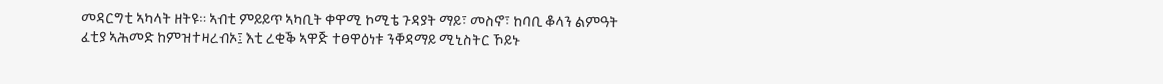መዳርግቲ ኣካላት ዘትዩ። ኣብቲ ምይይጥ ኣካቢት ቀዋሚ ኮሚቴ ጉዳያት ማይ፣ መስኖ፣ ከባቢ ቆላን ልምዓት ፈቲያ ኣሕመድ ከምዝተዛረብኦ፤ እቲ ረቂቕ ኣዋጅ ተፀዋዕነቱ ንቐዳማይ ሚኒስትር ኾይኑ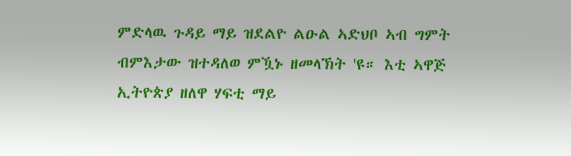ምድላዉ ጉዳይ ማይ ዝደልዮ ልዑል ኣድህቦ ኣብ ግምት ብምእታው ዝተዳለወ ምዃኑ ዘመላኽት 'ዩ። እቲ ኣዋጅ ኢትዮጵያ ዘለዋ ሃፍቲ ማይ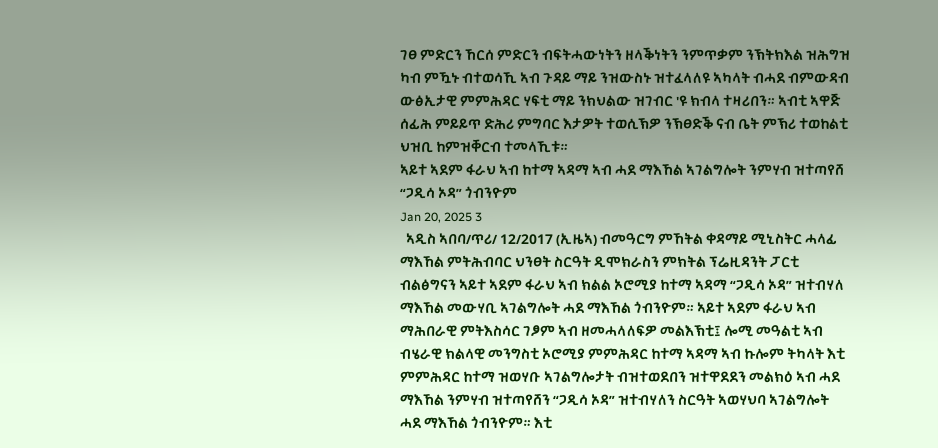ገፀ ምድርን ኸርሰ ምድርን ብፍትሓውነትን ዘላቕነትን ንምጥቃም ንኽትክእል ዝሕግዝ ካብ ምዃኑ ብተወሳኺ ኣብ ጉዳይ ማይ ንዝውስኑ ዝተፈላለዩ ኣካላት ብሓደ ብምውዳብ ውፅኢታዊ ምምሕዳር ሃፍቲ ማይ ንክህልው ዝገብር 'ዩ ክብላ ተዛሪበን። ኣብቲ ኣዋጅ ሰፊሕ ምይይጥ ድሕሪ ምግባር እታዎት ተወሲኽዎ ንኽፀድቕ ናብ ቤት ምኽሪ ተወከልቲ ህዝቢ ከምዝቐርብ ተመላኺቱ።
ኣይተ ኣደም ፋራህ ኣብ ከተማ ኣዳማ ኣብ ሓደ ማእኸል ኣገልግሎት ንምሃብ ዝተጣየሸ “ጋዲሳ ኦዳ” ጎብንዮም
Jan 20, 2025 3
  ኣዲስ ኣበባ/ጥሪ/ 12/2017 (ኢዜኣ) ብመዓርግ ምኸትል ቀዳማይ ሚኒስትር ሓላፊ ማእኸል ምትሕብባር ህንፀት ስርዓት ዲሞክራስን ምክትል ፕሬዚዳንት ፓርቲ ብልፅግናን ኣይተ ኣደም ፋራህ ኣብ ክልል ኦሮሚያ ከተማ ኣዳማ “ጋዲሳ ኦዳ” ዝተብሃለ ማእኸል መውሃቢ ኣገልግሎት ሓደ ማእኸል ጎብንዮም። ኣይተ ኣደም ፋራህ ኣብ ማሕበራዊ ምትእስሳር ገፆም ኣብ ዘመሓላለፍዎ መልእኽቲ፤ ሎሚ መዓልቲ ኣብ ብሄራዊ ክልላዊ መንግስቲ ኦሮሚያ ምምሕዳር ከተማ ኣዳማ ኣብ ኩሎም ትካላት እቲ ምምሕዳር ከተማ ዝወሃቡ ኣገልግሎታት ብዝተወደበን ዝተዋደደን መልክዕ ኣብ ሓደ ማእኸል ንምሃብ ዝተጣየሸን “ጋዲሳ ኦዳ” ዝተብሃለን ስርዓት ኣወሃህባ ኣገልግሎት ሓደ ማእኸል ጎብንዮም። እቲ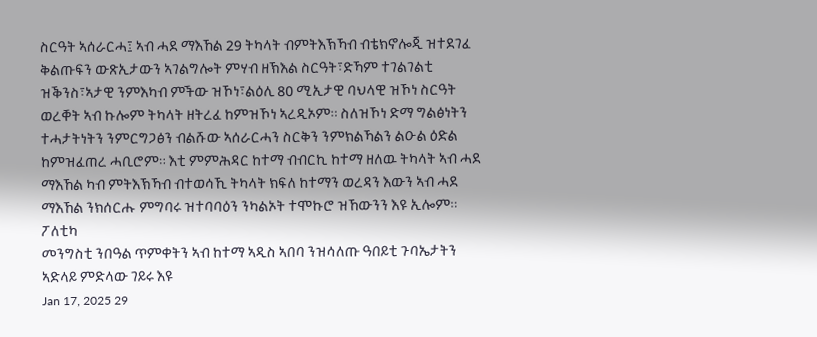ስርዓት ኣሰራርሓ፤ ኣብ ሓደ ማእኸል 29 ትካላት ብምትእኽኻብ ብቴክኖሎጂ ዝተደገፈ ቅልጡፍን ውጽኢታውን ኣገልግሎት ምሃብ ዘኽእል ስርዓት፣ድኻም ተገልገልቲ ዝቕንስ፣ኣታዊ ንምእካብ ምችው ዝኾነ፣ልዕሊ 80 ሚኢታዊ ባህላዊ ዝኾነ ስርዓት ወረቐት ኣብ ኩሎም ትካላት ዘትረፈ ከምዝኾነ ኣረዲኦም። ስለዝኾነ ድማ ግልፅነትን ተሓታትነትን ንምርግጋፅን ብልሹው ኣሰራርሓን ስርቅን ንምክልኻልን ልዑል ዕድል ከምዝፈጠረ ሓቢሮም። እቲ ምምሕዳር ከተማ ብብርኪ ከተማ ዘለዉ ትካላት ኣብ ሓደ ማእኸል ካብ ምትእኽኻብ ብተወሳኺ ትካላት ክፍለ ከተማን ወረዳን እውን ኣብ ሓደ ማእኸል ንክሰርሑ ምግባሩ ዝተባባዕን ንካልኦት ተሞኩሮ ዝኸውንን እዩ ኢሎም።
ፖለቲካ
መንግስቲ ንበዓል ጥምቀትን ኣብ ከተማ ኣዲስ ኣበባ ንዝሳለጡ ዓበይቲ ጉባኤታትን ኣድላይ ምድላው ገይሩ እዩ
Jan 17, 2025 29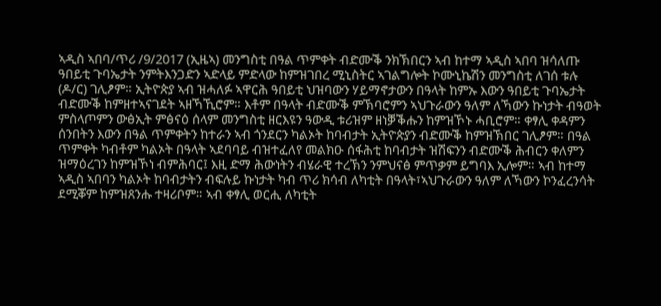ኣዲስ ኣበባ/ጥሪ /9/2017 (ኢዜኣ) መንግስቲ በዓል ጥምቀት ብድሙቕ ንክኽበርን ኣብ ከተማ ኣዲስ ኣበባ ዝሳለጡ ዓበይቲ ጉባኤታት ንምትእንጋድን ኣድላይ ምድላው ከምዝገበረ ሚኒስትር ኣገልግሎት ኮሙኒኬሽን መንግስቲ ለገሰ ቱሉ (ዶ/ር) ገሊፆም። ኢትዮጵያ ኣብ ዝሓለፉ ኣዋርሕ ዓበይቲ ህዝባውን ሃይማኖታውን በዓላት ከምኡ እውን ዓበይቲ ጉባኤታት ብድሙቕ ከምዘተኣናገደት ኣዘኻኺሮም። እቶም በዓላት ብድሙቕ ምኽባሮምን ኣህጉራውን ዓለም ለኻውን ኩነታት ብዓወት ምስላጦምን ውፅኢት ምፅናዕ ሰላም መንግስቲ ዘርእዩን ዓውዲ ቱሪዝም ዘነቓቕሑን ከምዝኾኑ ሓቢሮም። ቀፃሊ ቀዳምን ሰንበትን እውን በዓል ጥምቀትን ከተራን ኣብ ጎንደርን ካልኦት ከባብታት ኢትዮጵያን ብድሙቕ ከምዝኽበር ገሊፆም። በዓል ጥምቀት ካብቶም ካልኦት በዓላት ኣደባባይ ብዝተፈለየ መልክዑ ሰፋሕቲ ከባብታት ዝሽፍንን ብድሙቕ ሕብርን ቀለምን ዝማዕረገን ከምዝኾነ ብምሕባር፤ እዚ ድማ ሕውነትን ብሄራዊ ተረኽን ንምህናፅ ምጥቃም ይግባእ ኢሎም። ኣብ ከተማ ኣዲስ ኣበባን ካልኦት ከባብታትን ብፍሉይ ኩነታት ካብ ጥሪ ክሳብ ለካቲት በዓላት፣ኣህጉራውን ዓለም ለኻውን ኮንፈረንሳት ደሚቖም ከምዝጸንሑ ተዛሪቦም። ኣብ ቀፃሊ ወርሒ ለካቲት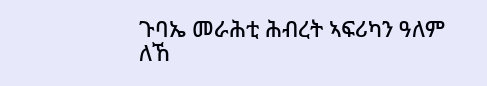ጉባኤ መራሕቲ ሕብረት ኣፍሪካን ዓለም ለኸ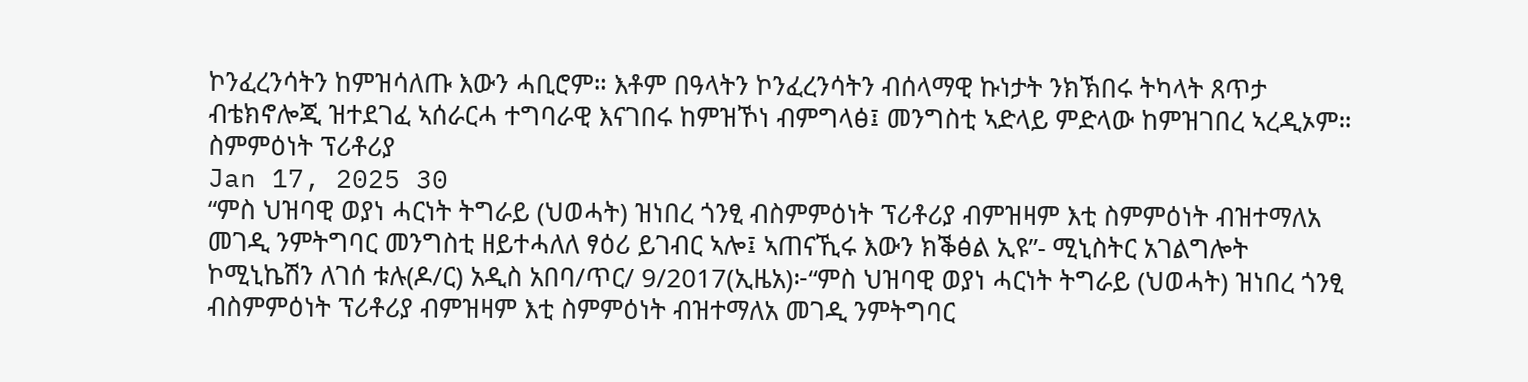ኮንፈረንሳትን ከምዝሳለጡ እውን ሓቢሮም። እቶም በዓላትን ኮንፈረንሳትን ብሰላማዊ ኩነታት ንክኽበሩ ትካላት ጸጥታ ብቴክኖሎጂ ዝተደገፈ ኣሰራርሓ ተግባራዊ እናገበሩ ከምዝኾነ ብምግላፅ፤ መንግስቲ ኣድላይ ምድላው ከምዝገበረ ኣረዲኦም።
ስምምዕነት ፕሪቶሪያ
Jan 17, 2025 30
“ምስ ህዝባዊ ወያነ ሓርነት ትግራይ (ህወሓት) ዝነበረ ጎንፂ ብስምምዕነት ፕሪቶሪያ ብምዝዛም እቲ ስምምዕነት ብዝተማለአ መገዲ ንምትግባር መንግስቲ ዘይተሓለለ ፃዕሪ ይገብር ኣሎ፤ ኣጠናኺሩ እውን ክቕፅል ኢዩ”- ሚኒስትር አገልግሎት ኮሚኒኬሽን ለገሰ ቱሉ(ዶ/ር) አዲስ አበባ/ጥር/ 9/2017(ኢዜአ)፦“ምስ ህዝባዊ ወያነ ሓርነት ትግራይ (ህወሓት) ዝነበረ ጎንፂ ብስምምዕነት ፕሪቶሪያ ብምዝዛም እቲ ስምምዕነት ብዝተማለአ መገዲ ንምትግባር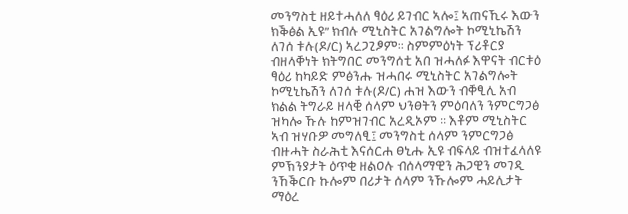መንግስቲ ዘይተሓለለ ፃዕሪ ይገብር ኣሎ፤ ኣጠናኺሩ እውን ክቕፅል ኢዩ” ክብሉ ሚኒስትር አገልግሎት ኮሚኒኬሽን ለገሰ ቱሉ(ዶ/ር) ኣረጋጊፆም፡፡ ስምምዕነት ፕሪቶርያ ብዘላቐነት ክትግበር መንግሰቲ አበ ዝሓለፉ እዋናት ብርቱዕ ፃዕሪ ከካይድ ምፅንሑ ዝሓበሩ ሚኒስትር አገልግሎት ኮሚኒኬሽን ለገሰ ቱሉ(ዶ/ር) ሐዝ እውን ብቐፂሊ አብ ክልል ትግራይ ዘላቒ ሰላም ህንፀትን ምዕባለን ንምርግጋፅ ዝካሎ ኹሉ ከምዝገብር አረዲኦም ፡፡ እቶም ሚኒስትር ኣብ ዝሃቡዎ መግለፂ፤ መንግስቲ ሰላም ንምርግጋፅ ብዙሓት ስራሕቲ እናሰርሐ ፀኒሑ ኢዩ ብፍላይ ብዝተፈላለዩ ምኽንያታት ዕጥቂ ዘልዐሉ ብሰላማዊን ሕጋዊን መገዲ ንኸቕርቡ ኩሎም በሪታት ሰላም ንኹሎም ሓይሊታት ማዕረ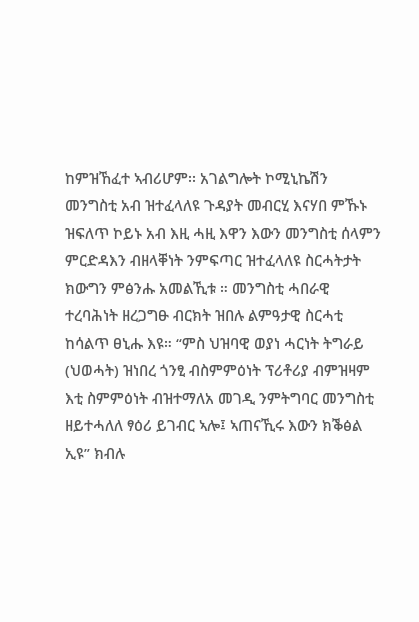ከምዝኸፈተ ኣብሪሆም፡፡ አገልግሎት ኮሚኒኬሽን መንግስቲ አብ ዝተፈላለዩ ጉዳያት መብርሂ እናሃበ ምኹኑ ዝፍለጥ ኮይኑ አብ እዚ ሓዚ እዋን እውን መንግስቲ ሰላምን ምርድዳእን ብዘላቐነት ንምፍጣር ዝተፈላለዩ ስርሓትታት ክውግን ምፅንሑ አመልኺቱ ። መንግስቲ ሓበራዊ ተረባሕነት ዘረጋግፁ ብርክት ዝበሉ ልምዓታዊ ስርሓቲ ከሳልጥ ፀኒሑ እዩ። “ምስ ህዝባዊ ወያነ ሓርነት ትግራይ (ህወሓት) ዝነበረ ጎንፂ ብስምምዕነት ፕሪቶሪያ ብምዝዛም እቲ ስምምዕነት ብዝተማለአ መገዲ ንምትግባር መንግስቲ ዘይተሓለለ ፃዕሪ ይገብር ኣሎ፤ ኣጠናኺሩ እውን ክቕፅል ኢዩ” ክብሉ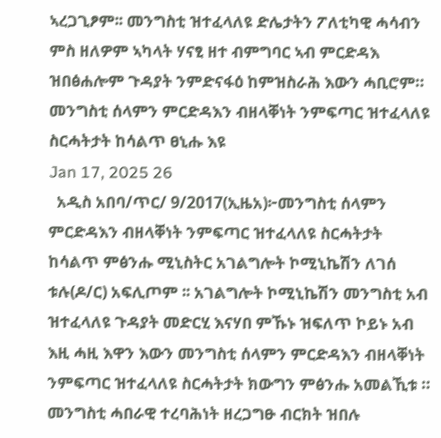ኣረጋጊፆም፡፡ መንግስቲ ዝተፈላለዩ ድሌታትን ፖለቲካዊ ሓሳብን ምስ ዘለዎም ኣካላት ሃናፂ ዘተ ብምግባር ኣብ ምርድዳእ ዝበፅሐሎም ጉዳያት ንምድናፋዕ ከምዝስራሕ እውን ሓቢሮም።
መንግስቲ ሰላምን ምርድዳእን ብዘላቐነት ንምፍጣር ዝተፈላለዩ ስርሓትታት ከሳልጥ ፀኒሑ እዩ
Jan 17, 2025 26
  አዲስ አበባ/ጥር/ 9/2017(ኢዜአ)፦መንግስቲ ሰላምን ምርድዳእን ብዘላቐነት ንምፍጣር ዝተፈላለዩ ስርሓትታት ከሳልጥ ምፅንሑ ሚኒስትር አገልግሎት ኮሚኒኬሽን ለገሰ ቱሉ(ዶ/ር) አፍሊጦም ፡፡ አገልግሎት ኮሚኒኬሽን መንግስቲ አብ ዝተፈላለዩ ጉዳያት መድርሂ እናሃበ ምኹኑ ዝፍለጥ ኮይኑ አብ እዚ ሓዚ እዋን እውን መንግስቲ ሰላምን ምርድዳእን ብዘላቐነት ንምፍጣር ዝተፈላለዩ ስርሓትታት ክውግን ምፅንሑ አመልኺቱ ። መንግስቲ ሓበራዊ ተረባሕነት ዘረጋግፁ ብርክት ዝበሉ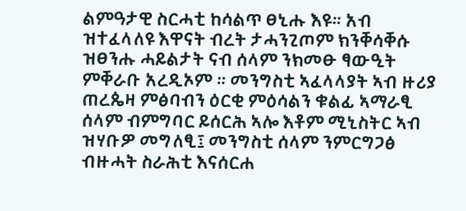ልምዓታዊ ስርሓቲ ከሳልጥ ፀኒሑ እዩ። አብ ዝተፈላለዩ እዋናት ብረት ታሓንጊጦም ክንቐሳቐሱ ዝፀንሑ ሓይልታት ናብ ሰላም ንክመፁ ፃውዒት ምቐራቡ አረዲኦም ። መንግስቲ ኣፈላላያት ኣብ ዙሪያ ጠረጴዛ ምፅባብን ዕርቂ ምዕሳልን ቁልፊ ኣማራፂ ሰላም ብምግባር ይሰርሕ ኣሎ እቶም ሚኒስትር ኣብ ዝሃቡዎ መግለፂ፤ መንግስቲ ሰላም ንምርግጋፅ ብዙሓት ስራሕቲ እናሰርሐ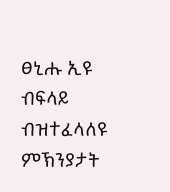ፀኒሑ ኢዩ ብፍላይ ብዝተፈላለዩ ምኽንያታት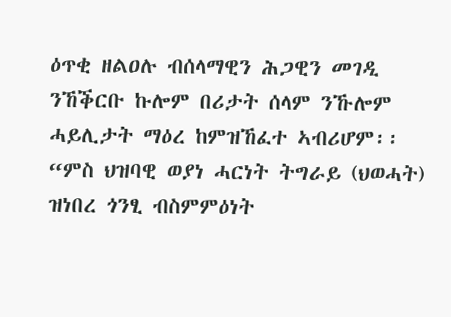ዕጥቂ ዘልዐሉ ብሰላማዊን ሕጋዊን መገዲ ንኸቕርቡ ኩሎም በሪታት ሰላም ንኹሎም ሓይሊታት ማዕረ ከምዝኸፈተ ኣብሪሆም፡፡ “ምስ ህዝባዊ ወያነ ሓርነት ትግራይ (ህወሓት) ዝነበረ ጎንፂ ብስምምዕነት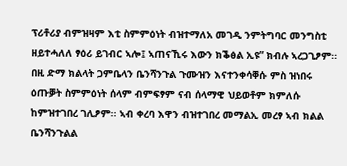ፕሪቶሪያ ብምዝዛም እቲ ስምምዕነት ብዝተማለአ መገዲ ንምትግባር መንግስቲ ዘይተሓለለ ፃዕሪ ይገብር ኣሎ፤ ኣጠናኺሩ እውን ክቕፅል ኢዩ” ክብሉ ኣረጋጊፆም፡፡ በዚ ድማ ክልላት ጋምቤላን ቤንሻንጉል ጉሙዝን እናተንቀሳቐሱ ምስ ዝነበሩ ዕጡቓት ስምምዕነት ሰላም ብምፍፃም ናብ ሰላማዊ ህይወቶም ክምለሱ ከምዝተገበረ ገሊፆም፡፡ ኣብ ቀረባ እዋን ብዝተገበረ መማልኢ መረፃ ኣብ ክልል ቤንሻንጉልል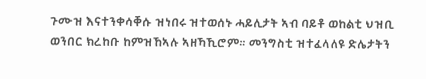ጉሙዝ እናተንቀሳቐሱ ዝነበሩ ዝተወሰኑ ሓይሊታት ኣብ ባይቶ ወከልቲ ህዝቢ ወንበር ክረከቡ ከምዝኸኣሉ ኣዘኻኺሮም። መንግስቲ ዝተፈላለዩ ድሌታትን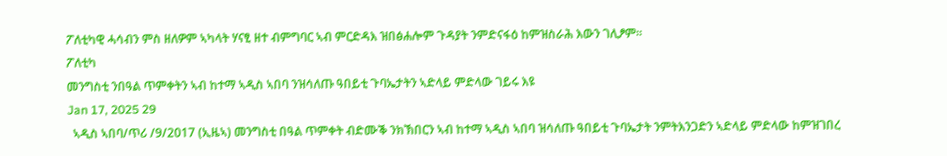ፖለቲካዊ ሓሳብን ምስ ዘለዎም ኣካላት ሃናፂ ዘተ ብምግባር ኣብ ምርድዳእ ዝበፅሐሎም ጉዳያት ንምድናፋዕ ከምዝስራሕ እውን ገሊፆም።
ፖለቲካ
መንግስቲ ንበዓል ጥምቀትን ኣብ ከተማ ኣዲስ ኣበባ ንዝሳለጡ ዓበይቲ ጉባኤታትን ኣድላይ ምድላው ገይሩ እዩ
Jan 17, 2025 29
  ኣዲስ ኣበባ/ጥሪ /9/2017 (ኢዜኣ) መንግስቲ በዓል ጥምቀት ብድሙቕ ንክኽበርን ኣብ ከተማ ኣዲስ ኣበባ ዝሳለጡ ዓበይቲ ጉባኤታት ንምትእንጋድን ኣድላይ ምድላው ከምዝገበረ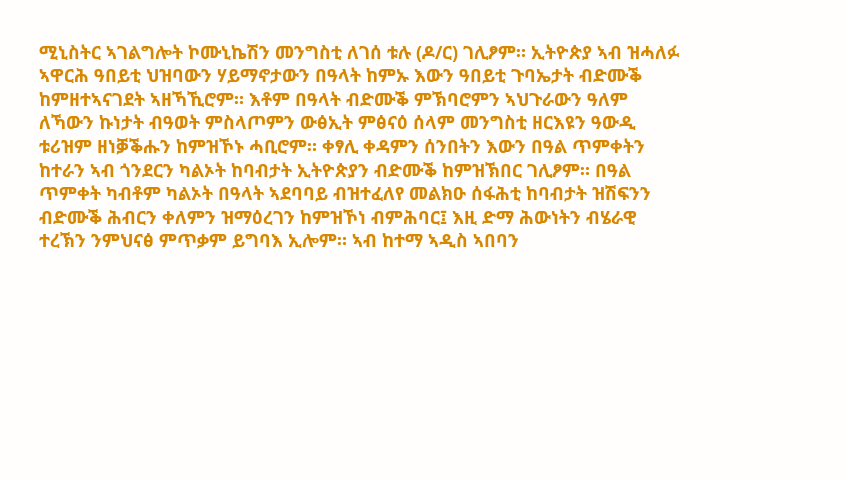ሚኒስትር ኣገልግሎት ኮሙኒኬሽን መንግስቲ ለገሰ ቱሉ (ዶ/ር) ገሊፆም። ኢትዮጵያ ኣብ ዝሓለፉ ኣዋርሕ ዓበይቲ ህዝባውን ሃይማኖታውን በዓላት ከምኡ እውን ዓበይቲ ጉባኤታት ብድሙቕ ከምዘተኣናገደት ኣዘኻኺሮም። እቶም በዓላት ብድሙቕ ምኽባሮምን ኣህጉራውን ዓለም ለኻውን ኩነታት ብዓወት ምስላጦምን ውፅኢት ምፅናዕ ሰላም መንግስቲ ዘርእዩን ዓውዲ ቱሪዝም ዘነቓቕሑን ከምዝኾኑ ሓቢሮም። ቀፃሊ ቀዳምን ሰንበትን እውን በዓል ጥምቀትን ከተራን ኣብ ጎንደርን ካልኦት ከባብታት ኢትዮጵያን ብድሙቕ ከምዝኽበር ገሊፆም። በዓል ጥምቀት ካብቶም ካልኦት በዓላት ኣደባባይ ብዝተፈለየ መልክዑ ሰፋሕቲ ከባብታት ዝሽፍንን ብድሙቕ ሕብርን ቀለምን ዝማዕረገን ከምዝኾነ ብምሕባር፤ እዚ ድማ ሕውነትን ብሄራዊ ተረኽን ንምህናፅ ምጥቃም ይግባእ ኢሎም። ኣብ ከተማ ኣዲስ ኣበባን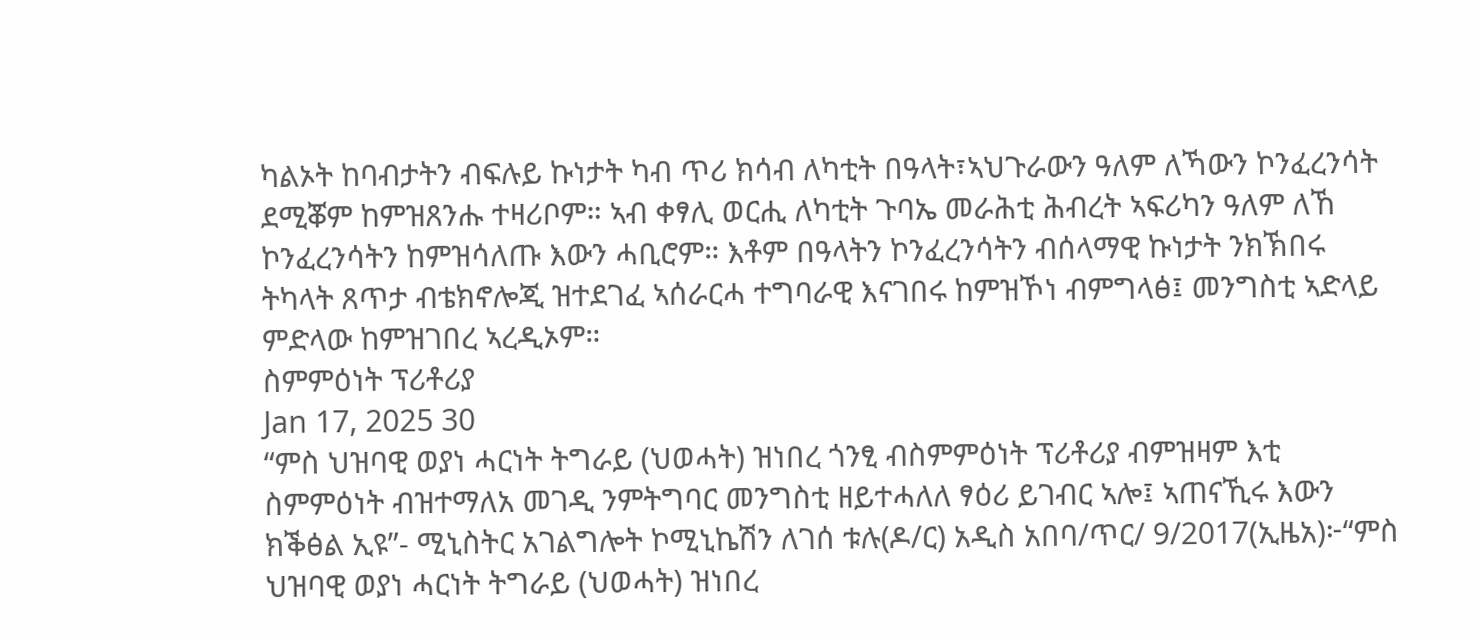ካልኦት ከባብታትን ብፍሉይ ኩነታት ካብ ጥሪ ክሳብ ለካቲት በዓላት፣ኣህጉራውን ዓለም ለኻውን ኮንፈረንሳት ደሚቖም ከምዝጸንሑ ተዛሪቦም። ኣብ ቀፃሊ ወርሒ ለካቲት ጉባኤ መራሕቲ ሕብረት ኣፍሪካን ዓለም ለኸ ኮንፈረንሳትን ከምዝሳለጡ እውን ሓቢሮም። እቶም በዓላትን ኮንፈረንሳትን ብሰላማዊ ኩነታት ንክኽበሩ ትካላት ጸጥታ ብቴክኖሎጂ ዝተደገፈ ኣሰራርሓ ተግባራዊ እናገበሩ ከምዝኾነ ብምግላፅ፤ መንግስቲ ኣድላይ ምድላው ከምዝገበረ ኣረዲኦም።
ስምምዕነት ፕሪቶሪያ
Jan 17, 2025 30
“ምስ ህዝባዊ ወያነ ሓርነት ትግራይ (ህወሓት) ዝነበረ ጎንፂ ብስምምዕነት ፕሪቶሪያ ብምዝዛም እቲ ስምምዕነት ብዝተማለአ መገዲ ንምትግባር መንግስቲ ዘይተሓለለ ፃዕሪ ይገብር ኣሎ፤ ኣጠናኺሩ እውን ክቕፅል ኢዩ”- ሚኒስትር አገልግሎት ኮሚኒኬሽን ለገሰ ቱሉ(ዶ/ር) አዲስ አበባ/ጥር/ 9/2017(ኢዜአ)፦“ምስ ህዝባዊ ወያነ ሓርነት ትግራይ (ህወሓት) ዝነበረ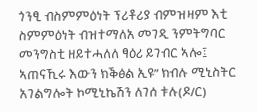ጎንፂ ብስምምዕነት ፕሪቶሪያ ብምዝዛም እቲ ስምምዕነት ብዝተማለአ መገዲ ንምትግባር መንግስቲ ዘይተሓለለ ፃዕሪ ይገብር ኣሎ፤ ኣጠናኺሩ እውን ክቕፅል ኢዩ” ክብሉ ሚኒስትር አገልግሎት ኮሚኒኬሽን ለገሰ ቱሉ(ዶ/ር)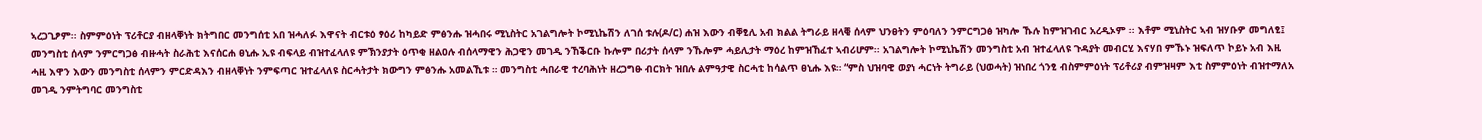ኣረጋጊፆም፡፡ ስምምዕነት ፕሪቶርያ ብዘላቐነት ክትግበር መንግሰቲ አበ ዝሓለፉ እዋናት ብርቱዕ ፃዕሪ ከካይድ ምፅንሑ ዝሓበሩ ሚኒስትር አገልግሎት ኮሚኒኬሽን ለገሰ ቱሉ(ዶ/ር) ሐዝ እውን ብቐፂሊ አብ ክልል ትግራይ ዘላቒ ሰላም ህንፀትን ምዕባለን ንምርግጋፅ ዝካሎ ኹሉ ከምዝገብር አረዲኦም ፡፡ እቶም ሚኒስትር ኣብ ዝሃቡዎ መግለፂ፤ መንግስቲ ሰላም ንምርግጋፅ ብዙሓት ስራሕቲ እናሰርሐ ፀኒሑ ኢዩ ብፍላይ ብዝተፈላለዩ ምኽንያታት ዕጥቂ ዘልዐሉ ብሰላማዊን ሕጋዊን መገዲ ንኸቕርቡ ኩሎም በሪታት ሰላም ንኹሎም ሓይሊታት ማዕረ ከምዝኸፈተ ኣብሪሆም፡፡ አገልግሎት ኮሚኒኬሽን መንግስቲ አብ ዝተፈላለዩ ጉዳያት መብርሂ እናሃበ ምኹኑ ዝፍለጥ ኮይኑ አብ እዚ ሓዚ እዋን እውን መንግስቲ ሰላምን ምርድዳእን ብዘላቐነት ንምፍጣር ዝተፈላለዩ ስርሓትታት ክውግን ምፅንሑ አመልኺቱ ። መንግስቲ ሓበራዊ ተረባሕነት ዘረጋግፁ ብርክት ዝበሉ ልምዓታዊ ስርሓቲ ከሳልጥ ፀኒሑ እዩ። “ምስ ህዝባዊ ወያነ ሓርነት ትግራይ (ህወሓት) ዝነበረ ጎንፂ ብስምምዕነት ፕሪቶሪያ ብምዝዛም እቲ ስምምዕነት ብዝተማለአ መገዲ ንምትግባር መንግስቲ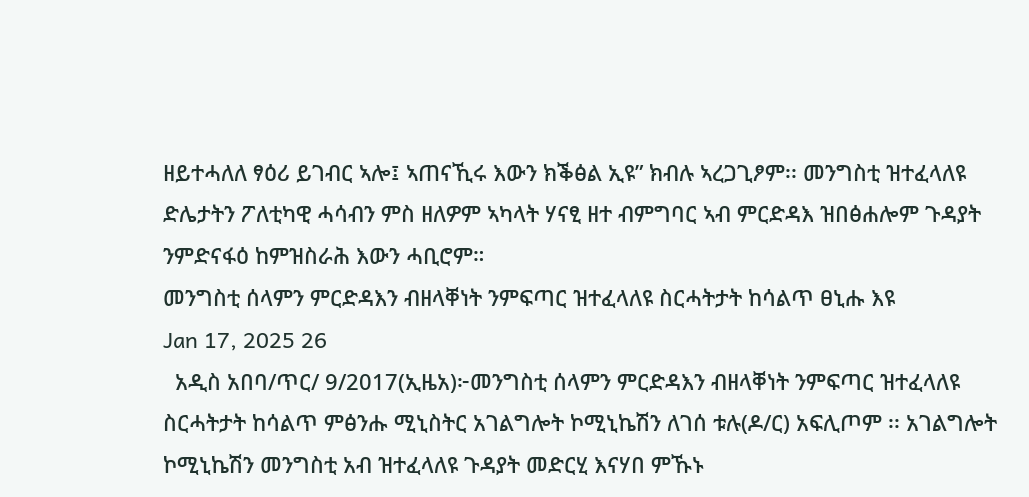ዘይተሓለለ ፃዕሪ ይገብር ኣሎ፤ ኣጠናኺሩ እውን ክቕፅል ኢዩ” ክብሉ ኣረጋጊፆም፡፡ መንግስቲ ዝተፈላለዩ ድሌታትን ፖለቲካዊ ሓሳብን ምስ ዘለዎም ኣካላት ሃናፂ ዘተ ብምግባር ኣብ ምርድዳእ ዝበፅሐሎም ጉዳያት ንምድናፋዕ ከምዝስራሕ እውን ሓቢሮም።
መንግስቲ ሰላምን ምርድዳእን ብዘላቐነት ንምፍጣር ዝተፈላለዩ ስርሓትታት ከሳልጥ ፀኒሑ እዩ
Jan 17, 2025 26
  አዲስ አበባ/ጥር/ 9/2017(ኢዜአ)፦መንግስቲ ሰላምን ምርድዳእን ብዘላቐነት ንምፍጣር ዝተፈላለዩ ስርሓትታት ከሳልጥ ምፅንሑ ሚኒስትር አገልግሎት ኮሚኒኬሽን ለገሰ ቱሉ(ዶ/ር) አፍሊጦም ፡፡ አገልግሎት ኮሚኒኬሽን መንግስቲ አብ ዝተፈላለዩ ጉዳያት መድርሂ እናሃበ ምኹኑ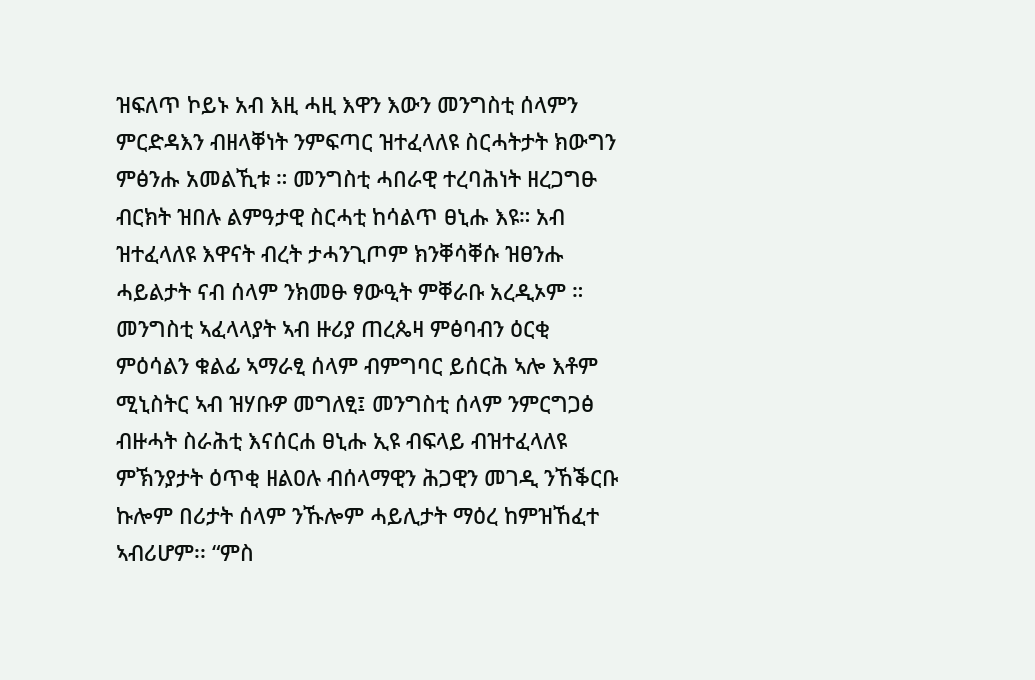ዝፍለጥ ኮይኑ አብ እዚ ሓዚ እዋን እውን መንግስቲ ሰላምን ምርድዳእን ብዘላቐነት ንምፍጣር ዝተፈላለዩ ስርሓትታት ክውግን ምፅንሑ አመልኺቱ ። መንግስቲ ሓበራዊ ተረባሕነት ዘረጋግፁ ብርክት ዝበሉ ልምዓታዊ ስርሓቲ ከሳልጥ ፀኒሑ እዩ። አብ ዝተፈላለዩ እዋናት ብረት ታሓንጊጦም ክንቐሳቐሱ ዝፀንሑ ሓይልታት ናብ ሰላም ንክመፁ ፃውዒት ምቐራቡ አረዲኦም ። መንግስቲ ኣፈላላያት ኣብ ዙሪያ ጠረጴዛ ምፅባብን ዕርቂ ምዕሳልን ቁልፊ ኣማራፂ ሰላም ብምግባር ይሰርሕ ኣሎ እቶም ሚኒስትር ኣብ ዝሃቡዎ መግለፂ፤ መንግስቲ ሰላም ንምርግጋፅ ብዙሓት ስራሕቲ እናሰርሐ ፀኒሑ ኢዩ ብፍላይ ብዝተፈላለዩ ምኽንያታት ዕጥቂ ዘልዐሉ ብሰላማዊን ሕጋዊን መገዲ ንኸቕርቡ ኩሎም በሪታት ሰላም ንኹሎም ሓይሊታት ማዕረ ከምዝኸፈተ ኣብሪሆም፡፡ “ምስ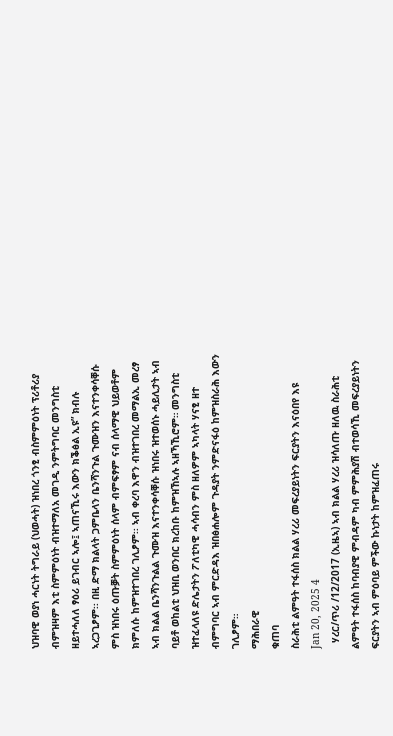ህዝባዊ ወያነ ሓርነት ትግራይ (ህወሓት) ዝነበረ ጎንፂ ብስምምዕነት ፕሪቶሪያ ብምዝዛም እቲ ስምምዕነት ብዝተማለአ መገዲ ንምትግባር መንግስቲ ዘይተሓለለ ፃዕሪ ይገብር ኣሎ፤ ኣጠናኺሩ እውን ክቕፅል ኢዩ” ክብሉ ኣረጋጊፆም፡፡ በዚ ድማ ክልላት ጋምቤላን ቤንሻንጉል ጉሙዝን እናተንቀሳቐሱ ምስ ዝነበሩ ዕጡቓት ስምምዕነት ሰላም ብምፍፃም ናብ ሰላማዊ ህይወቶም ክምለሱ ከምዝተገበረ ገሊፆም፡፡ ኣብ ቀረባ እዋን ብዝተገበረ መማልኢ መረፃ ኣብ ክልል ቤንሻንጉልል ጉሙዝ እናተንቀሳቐሱ ዝነበሩ ዝተወሰኑ ሓይሊታት ኣብ ባይቶ ወከልቲ ህዝቢ ወንበር ክረከቡ ከምዝኸኣሉ ኣዘኻኺሮም። መንግስቲ ዝተፈላለዩ ድሌታትን ፖለቲካዊ ሓሳብን ምስ ዘለዎም ኣካላት ሃናፂ ዘተ ብምግባር ኣብ ምርድዳእ ዝበፅሐሎም ጉዳያት ንምድናፋዕ ከምዝስራሕ እውን ገሊፆም።
ማሕበራዊ
ቁጠባ
ስራሕቲ ልምዓት ተፋሰስ ክልል ሃረሪ መፍረያይነትን ፍርያትን እናዕበየ እዩ
Jan 20, 2025 4
  ሃረር/ጥሪ /12/2017 (ኢዜኣ) ኣብ ክልል ሃረሪ ዝሳለጡ ዘለዉ ስራሕቲ ልምዓት ተፋሰስ ከባብያዊ ምብዳም ካብ ምምሕያሽ ብተወሳኺ መፍረያይነትን ፍርያትን ኣብ ምዕባይ ምችው ኩነታት ከምዝፈጠሩ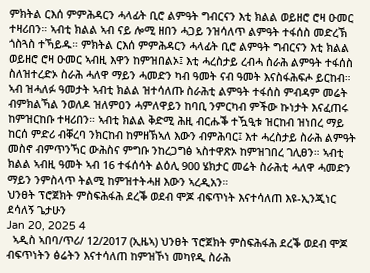ምክትል ርእሰ ምምሕዳርን ሓላፊት ቢሮ ልምዓት ግብርናን እቲ ክልል ወይዘሮ ሮዛ ዑመር ተዛሪበን። ኣብቲ ክልል ኣብ ናይ ሎሚ ዘበን ሓጋይ ንዝሳለጥ ልምዓት ተፋሰስ መድረኽ ጎስጓስ ተኻይዱ። ምክትል ርእሰ ምምሕዳርን ሓላፊት ቢሮ ልምዓት ግብርናን እቲ ክልል ወይዘሮ ሮዛ ዑመር ኣብዚ እዋን ከምዝበልኦ፤ እቲ ሓረስታይ ረብሓ ስራሕ ልምዓት ተፋሰስ ስለዝተረድኦ ስራሕ ሓለዋ ማይን ሓመድን ካብ ዓመት ናብ ዓመት እናስፋሕፍሖ ይርከብ። ኣብ ዝሓለፉ ዓመታት ኣብቲ ክልል ዝተሳለጡ ስራሕቲ ልምዓት ተፋሰስ ምብዳም መሬት ብምክልኻል ንወለዶ ዝለምዐን ሓምለዋይን ከባቢ ንምርካብ ምችው ኩነታት እናፈጠሩ ከምዝርከቡ ተዛሪበን። ኣብቲ ክልል ቅድሚ ሕዚ ብርሑቕ ተዃዒቱ ዝርከብ ዝነበረ ማይ ከርሰ ምድሪ ብቐረባ ንክርከብ ከምዘኽኣለ እውን ብምሕባር፤ እተ ሓረስታይ ስራሕ ልምዓት መስኖ ብምጥንኻር ውሕስና ምግቡ ንከረጋግፅ ኣስተዋጽኦ ከምዝገበረ ገሊፀን። ኣብቲ ክልል ኣብዚ ዓመት ኣብ 16 ተፋሰሳት ልዕሊ 900 ሄክታር መሬት ስራሕቲ ሓለዋ ሓመድን ማይን ንምስላጥ ትልሚ ከምዝተትሓዘ እውን ኣረዲአን።
ህንፀት ፕሮጀክት ምስፍሕፋሕ ደረቕ ወደብ ሞጆ ብፍጥነት እናተሳለጠ እዩ-ኢንጂነር ደሳለኝ ጌታሁን
Jan 20, 2025 4
  ኣዲስ ኣበባ/ጥሪ/ 12/2017 (ኢዜኣ) ህንፀት ፕሮጀክት ምስፍሕፋሕ ደረቕ ወደብ ሞጆ ብፍጥነትን ፅሬትን እናተሳለጠ ከምዝኾነ መካየዲ ስራሕ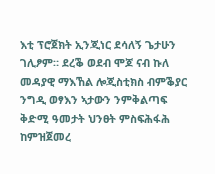እቲ ፕሮጀክት ኢንጂነር ደሳለኝ ጌታሁን ገሊፆም። ደረቕ ወደብ ሞጆ ናብ ኩለ መዳያዊ ማእኸል ሎጂስቲክስ ብምቕያር ንግዲ ወፃእን ኣታውን ንምቅልጣፍ ቅድሚ ዓመታት ህንፀት ምስፍሕፋሕ ከምዝጀመረ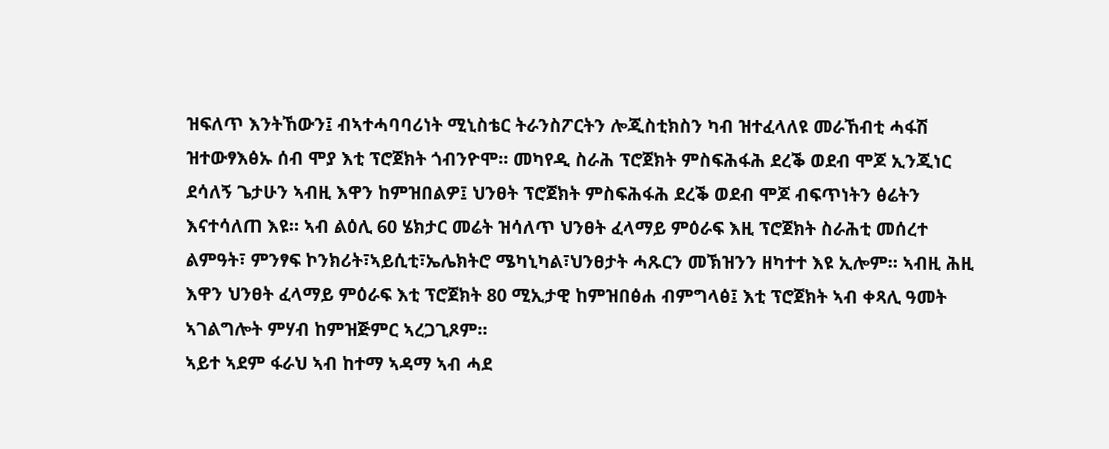ዝፍለጥ እንትኸውን፤ ብኣተሓባባሪነት ሚኒስቴር ትራንስፖርትን ሎጂስቲክስን ካብ ዝተፈላለዩ መራኸብቲ ሓፋሽ ዝተውፃእፅኡ ሰብ ሞያ እቲ ፕሮጀክት ጎብንዮሞ። መካየዲ ስራሕ ፕሮጀክት ምስፍሕፋሕ ደረቕ ወደብ ሞጆ ኢንጂነር ደሳለኝ ጌታሁን ኣብዚ እዋን ከምዝበልዎ፤ ህንፀት ፕሮጀክት ምስፍሕፋሕ ደረቕ ወደብ ሞጆ ብፍጥነትን ፅሬትን እናተሳለጠ እዩ። ኣብ ልዕሊ 60 ሄክታር መሬት ዝሳለጥ ህንፀት ፈላማይ ምዕራፍ እዚ ፕሮጀክት ስራሕቲ መሰረተ ልምዓት፣ ምንፃፍ ኮንክሪት፣ኣይሲቲ፣ኤሌክትሮ ሜካኒካል፣ህንፀታት ሓጹርን መኽዝንን ዘካተተ እዩ ኢሎም። ኣብዚ ሕዚ እዋን ህንፀት ፈላማይ ምዕራፍ እቲ ፕሮጀክት 80 ሚኢታዊ ከምዝበፅሐ ብምግላፅ፤ እቲ ፕሮጀክት ኣብ ቀጻሊ ዓመት ኣገልግሎት ምሃብ ከምዝጅምር ኣረጋጊጾም።
ኣይተ ኣደም ፋራህ ኣብ ከተማ ኣዳማ ኣብ ሓደ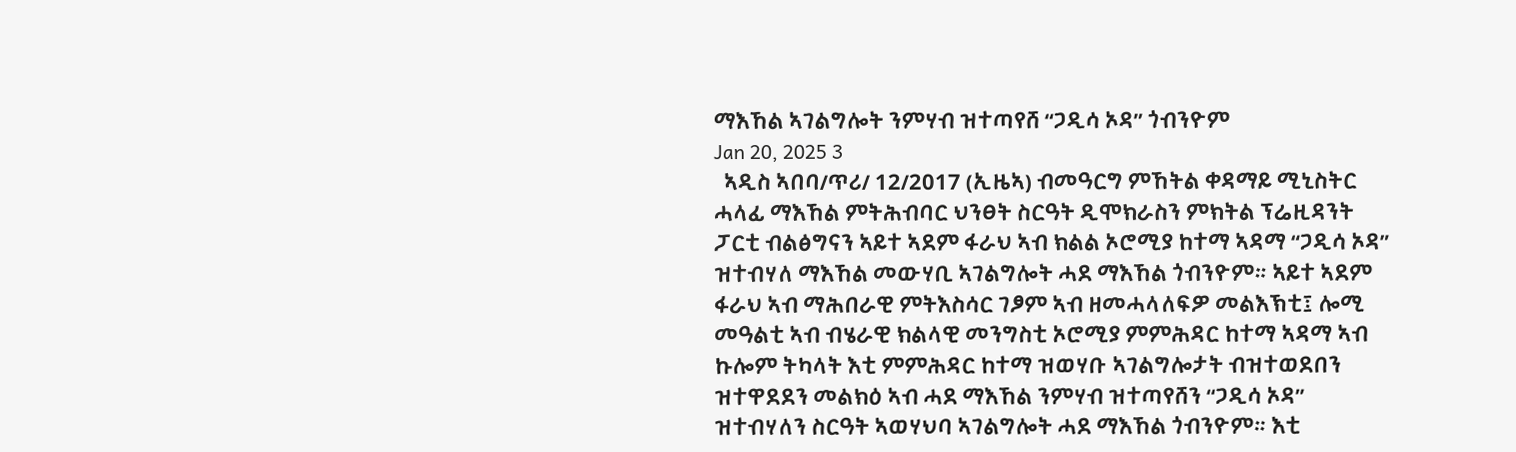ማእኸል ኣገልግሎት ንምሃብ ዝተጣየሸ “ጋዲሳ ኦዳ” ጎብንዮም
Jan 20, 2025 3
  ኣዲስ ኣበባ/ጥሪ/ 12/2017 (ኢዜኣ) ብመዓርግ ምኸትል ቀዳማይ ሚኒስትር ሓላፊ ማእኸል ምትሕብባር ህንፀት ስርዓት ዲሞክራስን ምክትል ፕሬዚዳንት ፓርቲ ብልፅግናን ኣይተ ኣደም ፋራህ ኣብ ክልል ኦሮሚያ ከተማ ኣዳማ “ጋዲሳ ኦዳ” ዝተብሃለ ማእኸል መውሃቢ ኣገልግሎት ሓደ ማእኸል ጎብንዮም። ኣይተ ኣደም ፋራህ ኣብ ማሕበራዊ ምትእስሳር ገፆም ኣብ ዘመሓላለፍዎ መልእኽቲ፤ ሎሚ መዓልቲ ኣብ ብሄራዊ ክልላዊ መንግስቲ ኦሮሚያ ምምሕዳር ከተማ ኣዳማ ኣብ ኩሎም ትካላት እቲ ምምሕዳር ከተማ ዝወሃቡ ኣገልግሎታት ብዝተወደበን ዝተዋደደን መልክዕ ኣብ ሓደ ማእኸል ንምሃብ ዝተጣየሸን “ጋዲሳ ኦዳ” ዝተብሃለን ስርዓት ኣወሃህባ ኣገልግሎት ሓደ ማእኸል ጎብንዮም። እቲ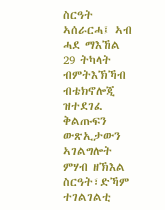ስርዓት ኣሰራርሓ፤ ኣብ ሓደ ማእኸል 29 ትካላት ብምትእኽኻብ ብቴክኖሎጂ ዝተደገፈ ቅልጡፍን ውጽኢታውን ኣገልግሎት ምሃብ ዘኽእል ስርዓት፣ድኻም ተገልገልቲ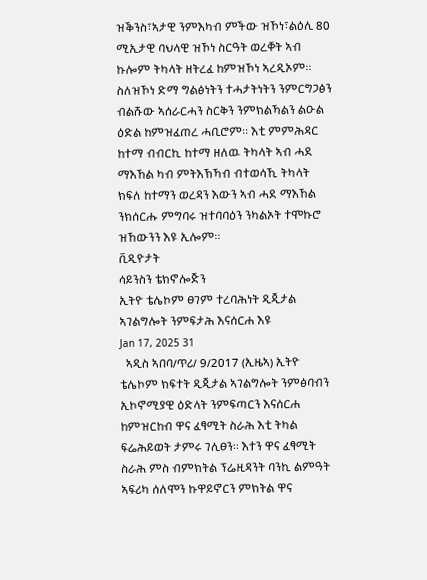ዝቕንስ፣ኣታዊ ንምእካብ ምችው ዝኾነ፣ልዕሊ 80 ሚኢታዊ ባህላዊ ዝኾነ ስርዓት ወረቐት ኣብ ኩሎም ትካላት ዘትረፈ ከምዝኾነ ኣረዲኦም። ስለዝኾነ ድማ ግልፅነትን ተሓታትነትን ንምርግጋፅን ብልሹው ኣሰራርሓን ስርቅን ንምክልኻልን ልዑል ዕድል ከምዝፈጠረ ሓቢሮም። እቲ ምምሕዳር ከተማ ብብርኪ ከተማ ዘለዉ ትካላት ኣብ ሓደ ማእኸል ካብ ምትእኽኻብ ብተወሳኺ ትካላት ክፍለ ከተማን ወረዳን እውን ኣብ ሓደ ማእኸል ንክሰርሑ ምግባሩ ዝተባባዕን ንካልኦት ተሞኩሮ ዝኸውንን እዩ ኢሎም።
ቪዲዮታት
ሳይንስን ቴክኖሎጅን
ኢትዮ ቴሌኮም ፀገም ተረባሕነት ዲጂታል ኣገልግሎት ንምፍታሕ እናሰርሐ እዩ
Jan 17, 2025 31
  ኣዲስ ኣበባ/ጥሪ/ 9/2017 (ኢዜኣ) ኢትዮ ቴሌኮም ክፍተት ዲጂታል ኣገልግሎት ንምፅባብን ኢኮኖሚያዊ ዕድላት ንምፍጣርን እናሰርሐ ከምዝርከብ ዋና ፈፃሚት ስራሕ እቲ ትካል ፍሬሕይወት ታምሩ ገሊፀን። እተን ዋና ፈፃሚት ስራሕ ምስ ብምክትል ፕሬዚዳንት ባንኪ ልምዓት ኣፍሪካ ሰለሞን ኩዋይኖርን ምክትል ዋና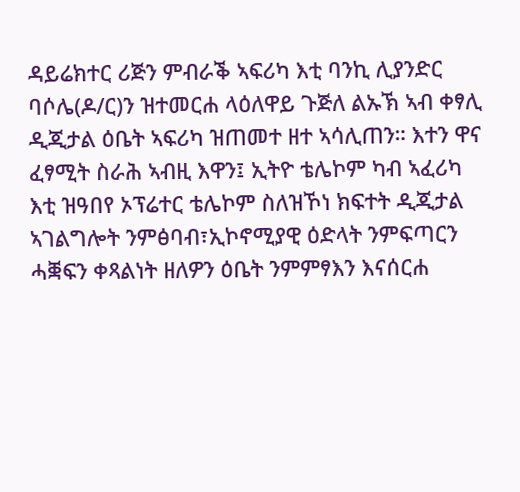ዳይሬክተር ሪጅን ምብራቕ ኣፍሪካ እቲ ባንኪ ሊያንድር ባሶሌ(ዶ/ር)ን ዝተመርሐ ላዕለዋይ ጉጅለ ልኡኽ ኣብ ቀፃሊ ዲጂታል ዕቤት ኣፍሪካ ዝጠመተ ዘተ ኣሳሊጠን። እተን ዋና ፈፃሚት ስራሕ ኣብዚ እዋን፤ ኢትዮ ቴሌኮም ካብ ኣፈሪካ እቲ ዝዓበየ ኦፕሬተር ቴሌኮም ስለዝኾነ ክፍተት ዲጂታል ኣገልግሎት ንምፅባብ፣ኢኮኖሚያዊ ዕድላት ንምፍጣርን ሓቛፍን ቀጻልነት ዘለዎን ዕቤት ንምምፃእን እናሰርሐ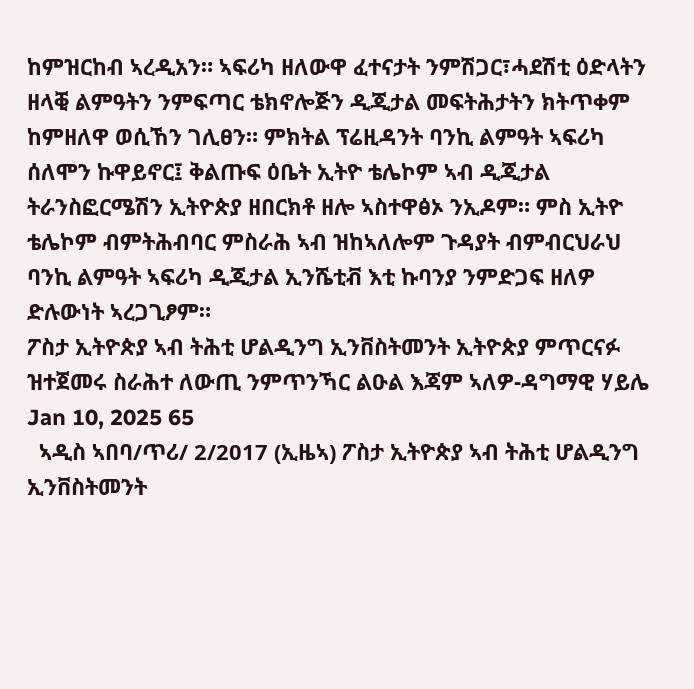ከምዝርከብ ኣረዲአን። ኣፍሪካ ዘለውዋ ፈተናታት ንምሽጋር፣ሓደሽቲ ዕድላትን ዘላቒ ልምዓትን ንምፍጣር ቴክኖሎጅን ዲጂታል መፍትሕታትን ክትጥቀም ከምዘለዋ ወሲኸን ገሊፀን። ምክትል ፕሬዚዳንት ባንኪ ልምዓት ኣፍሪካ ሰለሞን ኩዋይኖር፤ ቅልጡፍ ዕቤት ኢትዮ ቴሌኮም ኣብ ዲጂታል ትራንስፎርሜሽን ኢትዮጵያ ዘበርክቶ ዘሎ ኣስተዋፅኦ ንኢዶም። ምስ ኢትዮ ቴሌኮም ብምትሕብባር ምስራሕ ኣብ ዝከኣለሎም ጉዳያት ብምብርህራህ ባንኪ ልምዓት ኣፍሪካ ዲጂታል ኢንሼቲቭ እቲ ኩባንያ ንምድጋፍ ዘለዎ ድሉውነት ኣረጋጊፆም።
ፖስታ ኢትዮጵያ ኣብ ትሕቲ ሆልዲንግ ኢንቨስትመንት ኢትዮጵያ ምጥርናፉ ዝተጀመሩ ስራሕተ ለውጢ ንምጥንኻር ልዑል እጃም ኣለዎ-ዳግማዊ ሃይሌ
Jan 10, 2025 65
  ኣዲስ ኣበባ/ጥሪ/ 2/2017 (ኢዜኣ) ፖስታ ኢትዮጵያ ኣብ ትሕቲ ሆልዲንግ ኢንቨስትመንት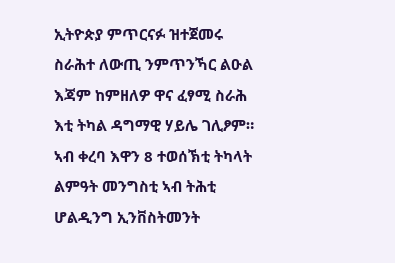ኢትዮጵያ ምጥርናፉ ዝተጀመሩ ስራሕተ ለውጢ ንምጥንኻር ልዑል እጃም ከምዘለዎ ዋና ፈፃሚ ስራሕ እቲ ትካል ዳግማዊ ሃይሌ ገሊፆም። ኣብ ቀረባ እዋን 8 ተወሰኽቲ ትካላት ልምዓት መንግስቲ ኣብ ትሕቲ ሆልዲንግ ኢንቨስትመንት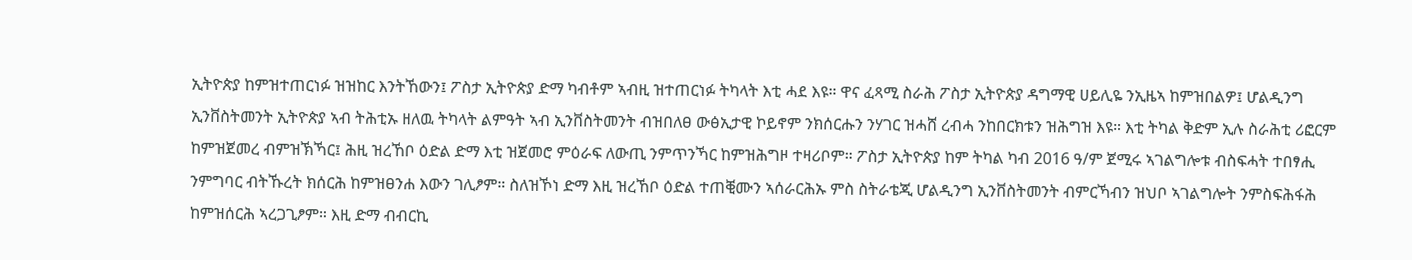ኢትዮጵያ ከምዝተጠርነፉ ዝዝከር እንትኸውን፤ ፖስታ ኢትዮጵያ ድማ ካብቶም ኣብዚ ዝተጠርነፉ ትካላት እቲ ሓደ እዩ። ዋና ፈጻሚ ስራሕ ፖስታ ኢትዮጵያ ዳግማዊ ሀይሊዬ ንኢዜኣ ከምዝበልዎ፤ ሆልዲንግ ኢንቨስትመንት ኢትዮጵያ ኣብ ትሕቲኡ ዘለዉ ትካላት ልምዓት ኣብ ኢንቨስትመንት ብዝበለፀ ውፅኢታዊ ኮይኖም ንክሰርሑን ንሃገር ዝሓሸ ረብሓ ንከበርክቱን ዝሕግዝ እዩ። እቲ ትካል ቅድም ኢሉ ስራሕቲ ሪፎርም ከምዝጀመረ ብምዝኽኻር፤ ሕዚ ዝረኸቦ ዕድል ድማ እቲ ዝጀመሮ ምዕራፍ ለውጢ ንምጥንኻር ከምዝሕግዞ ተዛሪቦም። ፖስታ ኢትዮጵያ ከም ትካል ካብ 2016 ዓ/ም ጀሚሩ ኣገልግሎቱ ብስፍሓት ተበፃሒ ንምግባር ብትኹረት ክሰርሕ ከምዝፀንሐ እውን ገሊፆም። ስለዝኾነ ድማ እዚ ዝረኸቦ ዕድል ተጠቒሙን ኣሰራርሕኡ ምስ ስትራቴጂ ሆልዲንግ ኢንቨስትመንት ብምርኻብን ዝህቦ ኣገልግሎት ንምስፍሕፋሕ ከምዝሰርሕ ኣረጋጊፆም። እዚ ድማ ብብርኪ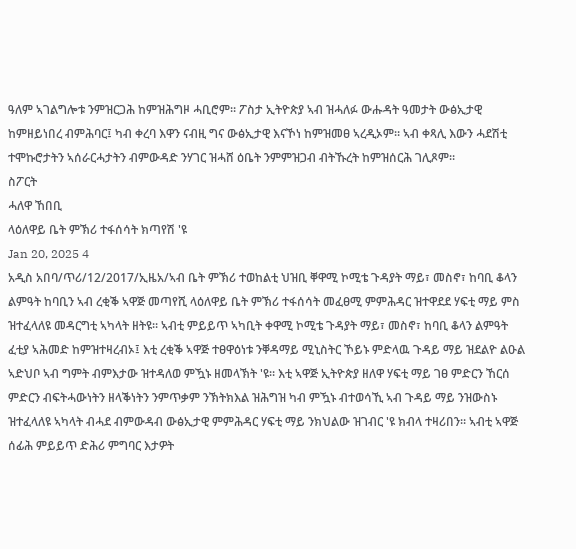ዓለም ኣገልግሎቱ ንምዝርጋሕ ከምዝሕግዞ ሓቢሮም። ፖስታ ኢትዮጵያ ኣብ ዝሓለፉ ውሑዳት ዓመታት ውፅኢታዊ ከምዘይነበረ ብምሕባር፤ ካብ ቀረባ እዋን ናብዚ ግና ውፅኢታዊ እናኾነ ከምዝመፀ ኣረዲኦም። ኣብ ቀጻሊ እውን ሓደሽቲ ተሞኩሮታትን ኣሰራርሓታትን ብምውዳድ ንሃገር ዝሓሸ ዕቤት ንምምዝጋብ ብትኹረት ከምዝሰርሕ ገሊጾም።
ስፖርት
ሓለዋ ኸበቢ
ላዕለዋይ ቤት ምኽሪ ተፋሰሳት ክጣየሽ 'ዩ
Jan 20, 2025 4
አዲስ አበባ/ጥሪ/12/2017/ኢዜአ/ኣብ ቤት ምኽሪ ተወከልቲ ህዝቢ ቐዋሚ ኮሚቴ ጉዳያት ማይ፣ መስኖ፣ ከባቢ ቆላን ልምዓት ከባቢን ኣብ ረቂቕ ኣዋጅ መጣየሺ ላዕለዋይ ቤት ምኽሪ ተፋሰሳት መፈፀሚ ምምሕዳር ዝተዋደደ ሃፍቲ ማይ ምስ ዝተፈላለዩ መዳርግቲ ኣካላት ዘትዩ። ኣብቲ ምይይጥ ኣካቢት ቀዋሚ ኮሚቴ ጉዳያት ማይ፣ መስኖ፣ ከባቢ ቆላን ልምዓት ፈቲያ ኣሕመድ ከምዝተዛረብኦ፤ እቲ ረቂቕ ኣዋጅ ተፀዋዕነቱ ንቐዳማይ ሚኒስትር ኾይኑ ምድላዉ ጉዳይ ማይ ዝደልዮ ልዑል ኣድህቦ ኣብ ግምት ብምእታው ዝተዳለወ ምዃኑ ዘመላኽት 'ዩ። እቲ ኣዋጅ ኢትዮጵያ ዘለዋ ሃፍቲ ማይ ገፀ ምድርን ኸርሰ ምድርን ብፍትሓውነትን ዘላቕነትን ንምጥቃም ንኽትክእል ዝሕግዝ ካብ ምዃኑ ብተወሳኺ ኣብ ጉዳይ ማይ ንዝውስኑ ዝተፈላለዩ ኣካላት ብሓደ ብምውዳብ ውፅኢታዊ ምምሕዳር ሃፍቲ ማይ ንክህልው ዝገብር 'ዩ ክብላ ተዛሪበን። ኣብቲ ኣዋጅ ሰፊሕ ምይይጥ ድሕሪ ምግባር እታዎት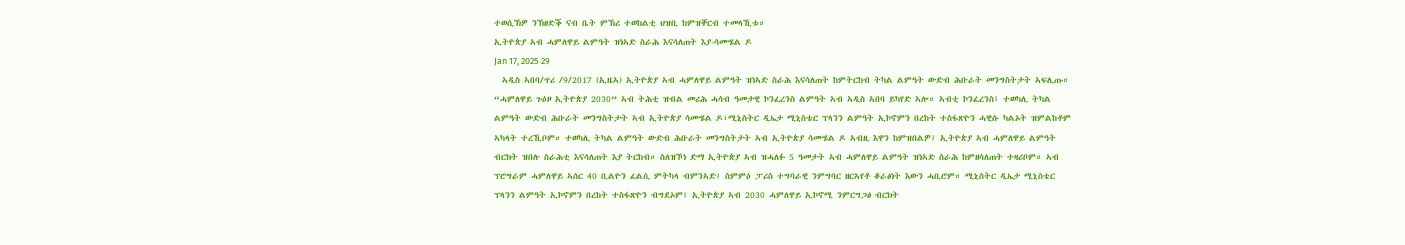ተወሲኽዎ ንኽፀድቕ ናብ ቤት ምኽሪ ተወከልቲ ህዝቢ ከምዝቐርብ ተመላኺቱ።
ኢትዮጵያ ኣብ ሓምለዋይ ልምዓት ዝነኣድ ስራሕ እናሳለጠት እያ-ሳሙሄል ዶ
Jan 17, 2025 29
  ኣዲስ ኣበባ/ጥሪ /9/2017 (ኢዜኣ) ኢትዮጵያ ኣብ ሓምለዋይ ልምዓት ዝነኣድ ስራሕ እናሳለጠት ከምትርከብ ትካል ልምዓት ውድብ ሕቡራት መንግስትታት ኣፍሊጡ። “ሓምለዋይ ጉዕዞ ኢትዮጵያ 2030” ኣብ ትሕቲ ዝብል መሪሕ ሓሳብ ዓመታዊ ኮንፈረንስ ልምዓት ኣብ ኣዲስ ኣበባ ይካየድ ኣሎ። ኣብቲ ኮንፈረንስ፤ ተወካሊ ትካል ልምዓት ውድብ ሕቡራት መንግስትታት ኣብ ኢትዮጵያ ሳሙሄል ዶ፣ሚኒስትር ዲኤታ ሚኒስቴር ፕላንን ልምዓት ኢኮኖምን በረከት ተስፋጽዮን ሓዊሱ ካልኦት ዝምልከቶም ኣካላት ተረኺቦም። ተወካሊ ትካል ልምዓት ውድብ ሕቡራት መንግስትታት ኣብ ኢትዮጵያ ሳሙሄል ዶ ኣብዚ እዋን ከምዝበልዎ፤ ኢትዮጵያ ኣብ ሓምለዋይ ልምዓት ብርክት ዝበሉ ስራሕቲ እናሳለጠት እያ ትርከብ። ስለዝኾነ ድማ ኢትዮጵያ ኣብ ዝሓለፉ 5 ዓመታት ኣብ ሓምለዋይ ልምዓት ዝነኣድ ስራሕ ከምዘሳለጠት ተዛሪቦም። ኣብ ፕሮግራም ሓምለዋይ ኣሰር 40 ቢልዮን ፈልሲ ምትካላ ብምንኣድ፤ ስምምዕ ፓሪስ ተግባራዊ ንምግባር ዘርኣየቶ ቆራፅነት እውን ሓቢሮም። ሚኒስትር ዲኤታ ሚኒስቴር ፕላንን ልምዓት ኢኮኖምን በረከት ተስፋጽዮን ብግደኦም፤ ኢትዮጵያ ኣብ 2030 ሓምለዋይ ኢኮኖሚ ንምርግጋፅ ብርክት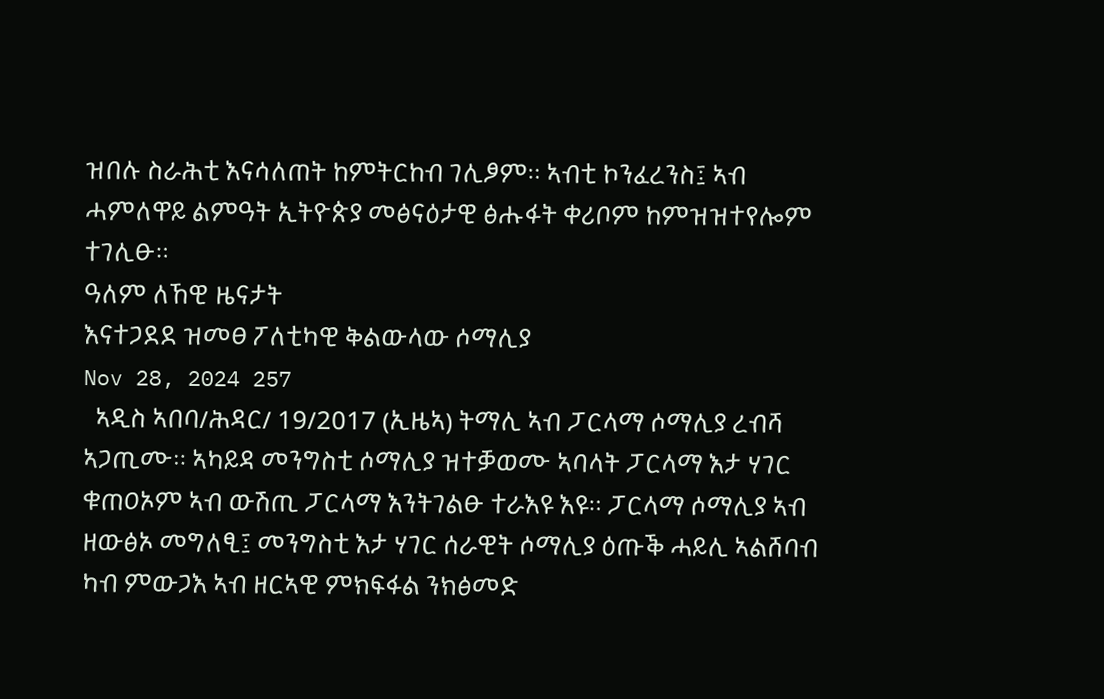ዝበሉ ስራሕቲ እናሳለጠት ከምትርከብ ገሊፆም። ኣብቲ ኮንፈረንስ፤ ኣብ ሓምለዋይ ልምዓት ኢትዮጵያ መፅናዕታዊ ፅሑፋት ቀሪቦም ከምዝዝተየሎም ተገሊፁ።
ዓለም ለኸዊ ዜናታት
እናተጋደደ ዝመፀ ፖለቲካዊ ቅልውላው ሶማሊያ
Nov 28, 2024 257
  ኣዲስ ኣበባ/ሕዳር/ 19/2017 (ኢዜኣ) ትማሊ ኣብ ፓርላማ ሶማሊያ ረብሻ ኣጋጢሙ። ኣካይዳ መንግስቲ ሶማሊያ ዝተቓወሙ ኣባላት ፓርላማ እታ ሃገር ቁጠዐኦም ኣብ ውሽጢ ፓርላማ እንትገልፁ ተራእዩ እዩ። ፓርላማ ሶማሊያ ኣብ ዘውፅኦ መግለፂ፤ መንግስቲ እታ ሃገር ሰራዊት ሶማሊያ ዕጡቕ ሓይሊ ኣልሸባብ ካብ ምውጋእ ኣብ ዘርኣዊ ምክፍፋል ንክፅመድ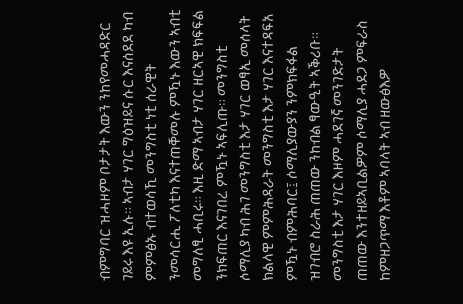ብምግባር ዝሓዞም ቦታታት እውን ንከየመሓዳድር ገይሩ እዩ ኢሉ። ኣብታ ሃገር ግዕዝይና ሱር እናሰደደ ካብ ምምፅኡ ብተወሳኺ መንግስቲ ነቲ ሰራዊት ንመሳርሒ ፖለቲካ እናተጠቐመሉ ምዃኑ እውን ኣብቲ መግለፂ ሓቢሩ። እዚ ድማ ኣብታ ሃገር ዘርኣዊ ክፍፍል ንክፍጠር እናገበረ ምዃኑ ኣፍሊጡ። መንግስቲ ሶማሊያ ካብ ሕገ መንግስቲ እታ ሃገር ወፃኢ መሰላት ክልላዊ ምምሕዳራት መንግስቲ እታ ሃገር እናተዳፍአ ምዃኑ ብምሕባር፤ ሶማሊያውያን ንምክፍፋል ዝገብሮ ስራሕ ጠጠው ንከብል ፃውዒት ኣቕሪቡ። መንግስቲ እታ ሃገር እዞም ሓደገኛ መንገድታት ጠጠው እንተዘይኣቢልዎም ሶማሊያ ሓደጋ ምፍራስ ከምዘጋጥማ እቶም ኣባላት ኣብ ዘውፅእዎ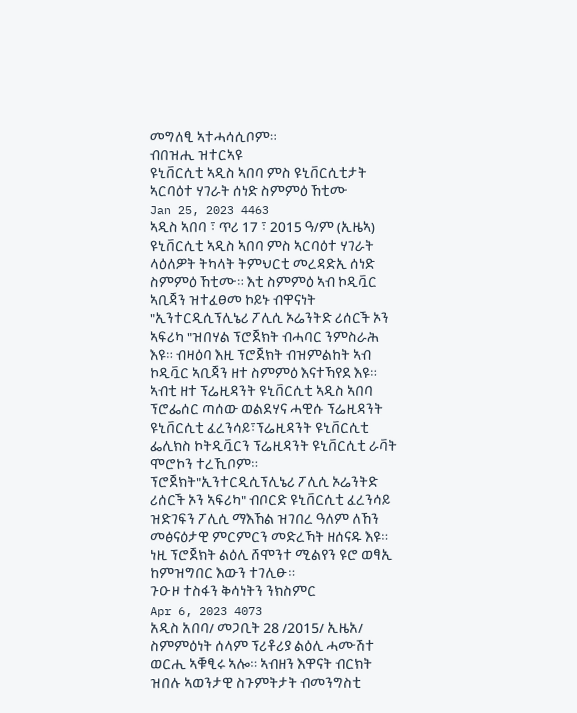መግለፂ ኣተሓሳሲቦም።
ብበዝሒ ዝተርኣዩ
ዩኒቨርሲቲ ኣዲስ ኣበባ ምስ ዩኒቨርሲቲታት ኣርባዕተ ሃገራት ሰነድ ስምምዕ ኸቲሙ
Jan 25, 2023 4463
ኣዲስ ኣበባ ፣ ጥሪ 17 ፣ 2015 ዓ/ም (ኢዜኣ) ዩኒቨርሲቲ ኣዲስ ኣበባ ምስ ኣርባዕተ ሃገራት ላዕለዎት ትካላት ትምህርቲ መረዳድኢ ሰነድ ስምምዕ ኸቲሙ። እቲ ስምምዕ ኣብ ኮዲቯር ኣቢጃን ዝተፈፀመ ኮይኑ ብዋናነት "ኢንተርዲሲፕሊኔሪ ፖሊሲ ኦሬንትድ ሪሰርች ኦን ኣፍሪካ "ዝበሃል ፕሮጀክት ብሓባር ንምስራሕ እዩ። ብዛዕባ እዚ ፕሮጀክት ብዝምልከት ኣብ ኮዲቯር ኣቢጃን ዘተ ስምምዕ እናተኻየደ እዩ። ኣብቲ ዘተ ፕሬዚዳንት ዩኒቨርሲቲ ኣዲስ ኣበባ ፕሮፌሰር ጣሰው ወልደሃና ሓዊሱ ፕሬዚዳንት ዩኒቨርሲቲ ፈረንሳይ፣ፕሬዚዳንት ዩኒቨርሲቲ ፌሊክስ ኮትዲቯርን ፕሬዚዳንት ዩኒቨርሲቲ ራቫት ሞሮኮን ተረኺቦም። ፕሮጀክት"ኢንተርዲሲፕሊኔሪ ፖሊሲ ኦሬንትድ ሪሰርች ኦን ኣፍሪካ" ብቦርድ ዩኒቨርሲቲ ፈረንሳይ ዝድገፍን ፖሊሲ ማእኸል ዝገበረ ዓለም ለኸን መፅናዕታዊ ምርምርን መድረኻት ዘሰናዱ እዩ። ነዚ ፕሮጀክት ልዕሊ ሸሞንተ ሚልየን ዩሮ ወፃኢ ከምዝግበር እውን ተገሊፁ።
ጉዑዞ ተስፋን ቅሳነትን ንክስምር
Apr 6, 2023 4073
አዲስ አበባ/ መጋቢት 28 /2015/ ኢዜአ/ ስምምዕነት ሰላም ፕሪቶሪያ ልዕሊ ሓሙሽተ ወርሒ ኣቑፂሩ ኣሎ። ኣብዘን እዋናት ብርክት ዝበሉ ኣወንታዊ ስጉምትታት ብመንግስቲ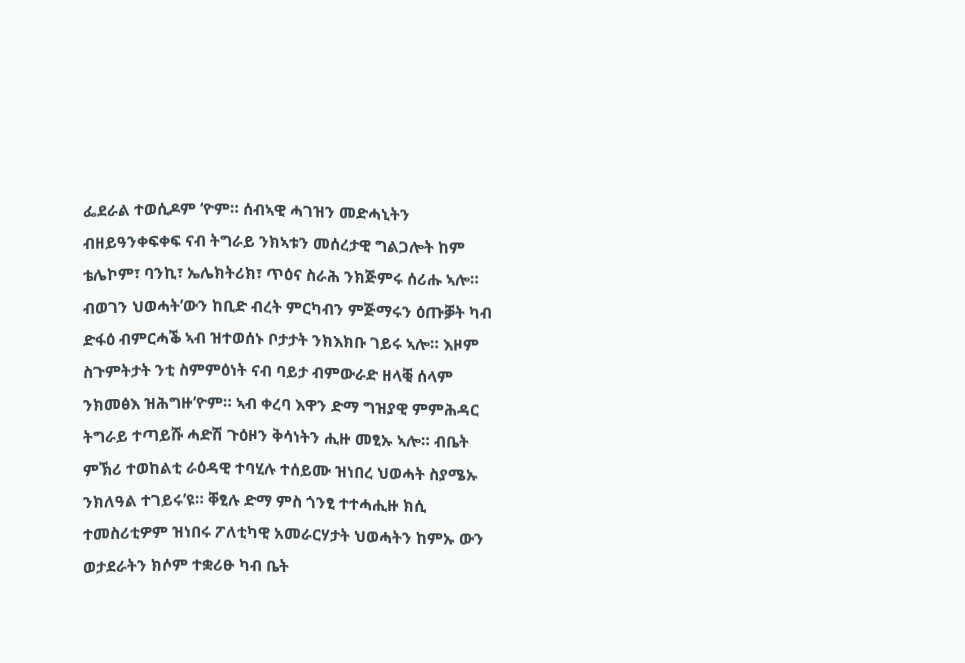ፌደራል ተወሲዶም ‘ዮም። ሰብኣዊ ሓገዝን መድሓኒትን ብዘይዓንቀፍቀፍ ናብ ትግራይ ንክኣቱን መሰረታዊ ግልጋሎት ከም ቴሌኮም፣ ባንኪ፣ ኤሌክትሪክ፣ ጥዕና ስራሕ ንክጅምሩ ሰሪሑ ኣሎ። ብወገን ህወሓት’ውን ከቢድ ብረት ምርካብን ምጅማሩን ዕጡቓት ካብ ድፋዕ ብምርሓቕ ኣብ ዝተወሰኑ ቦታታት ንክእክቡ ገይሩ ኣሎ። እዞም ስጉምትታት ንቲ ስምምዕነት ናብ ባይታ ብምውራድ ዘላቒ ሰላም ንክመፅእ ዝሕግዙ’ዮም። ኣብ ቀረባ እዋን ድማ ግዝያዊ ምምሕዳር ትግራይ ተጣይሹ ሓድሽ ጉዕዞን ቅሳነትን ሒዙ መፂኡ ኣሎ። ብቤት ምኽሪ ተወከልቲ ራዕዳዊ ተባሂሉ ተሰይሙ ዝነበረ ህወሓት ስያሜኡ ንክለዓል ተገይሩ’ዩ። ቐፂሉ ድማ ምስ ጎንፂ ተተሓሒዙ ክሲ ተመስሪቲዎም ዝነበሩ ፖለቲካዊ አመራርሃታት ህወሓትን ከምኡ ውን ወታደራትን ክሶም ተቋሪፁ ካብ ቤት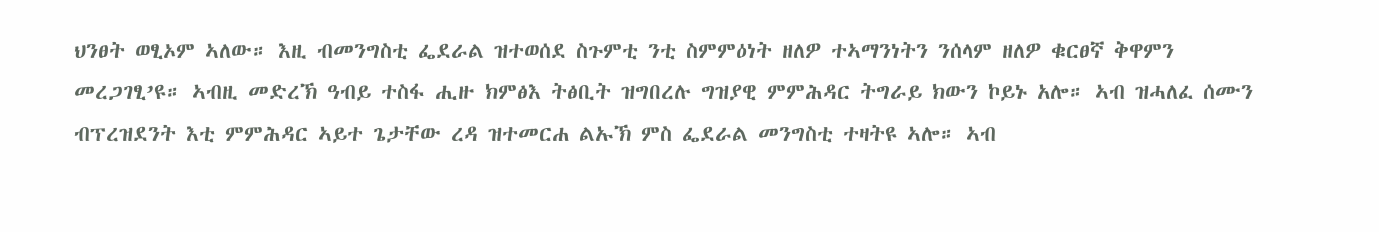ህንፀት ወፂኦም ኣለው። እዚ ብመንግስቲ ፌደራል ዝተወሰደ ስጉምቲ ንቲ ስምምዕነት ዘለዎ ተኣማንነትን ንሰላም ዘለዎ ቁርፀኛ ቅዋምን መረጋገፂ’ዩ። ኣብዚ መድረኽ ዓብይ ተስፋ ሒዙ ክምፅእ ትፅቢት ዝግበረሉ ግዝያዊ ምምሕዳር ትግራይ ክውን ኮይኑ አሎ። ኣብ ዝሓለፈ ሰሙን ብፕረዝደንት እቲ ምምሕዳር ኣይተ ጌታቸው ረዳ ዝተመርሐ ልኡኽ ምስ ፌደራል መንግስቲ ተዛትዩ ኣሎ። ኣብ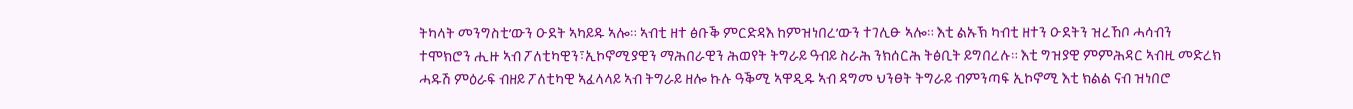ትካላት መንግስቲ’ውን ዑደት ኣካይዱ ኣሎ። ኣብቲ ዘተ ፅቡቕ ምርድዳእ ከምዝነበረ’ውን ተገሊፁ ኣሎ። እቲ ልኡኽ ካብቲ ዘተን ዑደትን ዝረኸቦ ሓሳብን ተሞክሮን ሒዙ ኣብ ፖለቲካዊን፣ኢኮኖሚያዊን ማሕበራዊን ሕወየት ትግራይ ዓብይ ስራሕ ንክሰርሕ ትፅቢት ይግበረሉ። እቲ ግዝያዊ ምምሕዳር ኣብዚ መድረክ ሓዱሽ ምዕራፍ ብዘይ ፖለቲካዊ ኣፈላላይ ኣብ ትግራይ ዘሎ ኩሉ ዓቕሚ ኣዋዲዱ ኣብ ዳግመ ህንፀት ትግራይ ብምንጣፍ ኢኮኖሚ እቲ ክልል ናብ ዝነበሮ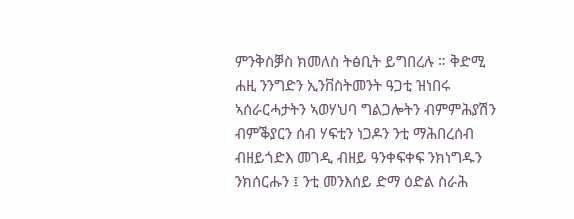ምንቅስቓስ ክመለስ ትፅቢት ይግበረሉ ። ቅድሚ ሐዚ ንንግድን ኢንቨስትመንት ዓጋቲ ዝነበሩ ኣሰራርሓታትን ኣወሃህባ ግልጋሎትን ብምምሕያሽን ብምቕያርን ሰብ ሃፍቲን ነጋዶን ንቲ ማሕበረሰብ ብዘይጎድእ መገዲ ብዘይ ዓንቀፍቀፍ ንክነግዱን ንክሰርሑን ፤ ንቲ መንእሰይ ድማ ዕድል ስራሕ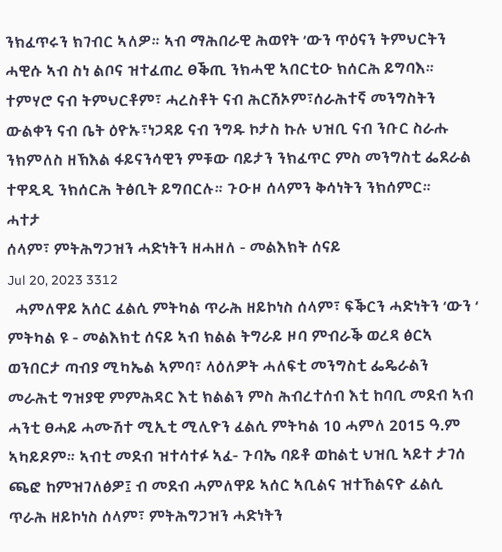ንክፈጥሩን ክገብር ኣለዎ። ኣብ ማሕበራዊ ሕወየት ‘ውን ጥዕናን ትምህርትን ሓዊሱ ኣብ ስነ ልቦና ዝተፈጠረ ፀቕጢ ንክሓዊ ኣበርቲዑ ክሰርሕ ይግባእ። ተምሃሮ ናብ ትምህርቶም፣ ሓረስቶት ናብ ሕርሽኦም፣ሰራሕተኛ መንግስትን ውልቀን ናብ ቤት ዕዮኡ፣ነጋዳይ ናብ ንግዱ ኮታስ ኩሉ ህዝቢ ናብ ንቡር ስራሑ ንክምለስ ዘኽእል ፋይናንሳዊን ምቹው ባይታን ንክፈጥር ምስ መንግስቲ ፌደራል ተዋዲዲ ንክሰርሕ ትፅቢት ይግበርሉ። ጉዑዞ ሰላምን ቅሳነትን ንክሰምር።
ሓተታ
ሰላም፣ ምትሕግጋዝን ሓድነትን ዘሓዘለ - መልእክት ሰናይ
Jul 20, 2023 3312
  ሓምለዋይ አሰር ፈልሲ ምትካል ጥራሕ ዘይኮነስ ሰላም፣ ፍቕርን ሓድነትን ‘ውን ‘ ምትካል ዩ - መልእክቲ ሰናይ ኣብ ክልል ትግራይ ዞባ ምብራቕ ወረዳ ፅርኣ ወንበርታ ጣብያ ሚካኤል ኣምባ፣ ላዕለዎት ሓለፍቲ መንግስቲ ፌዴራልን መራሕቲ ግዝያዊ ምምሕዳር እቲ ክልልን ምስ ሕብረተሰብ እቲ ከባቢ መደብ ኣብ ሓንቲ ፀሓይ ሓሙሽተ ሚኢቲ ሚሊዮን ፈልሲ ምትካል 10 ሓምለ 2015 ዓ.ም ኣካይዶም። ኣብቲ መደብ ዝተሳተፉ ኣፈ- ጉባኤ ባይቶ ወከልቲ ህዝቢ ኣይተ ታገሰ ጫፎ ከምዝገለፅዎ፤ ብ መደብ ሓምለዋይ ኣሰር ኣቢልና ዝተኸልናዮ ፈልሲ ጥራሕ ዘይኮነስ ሰላም፣ ምትሕግጋዝን ሓድነትን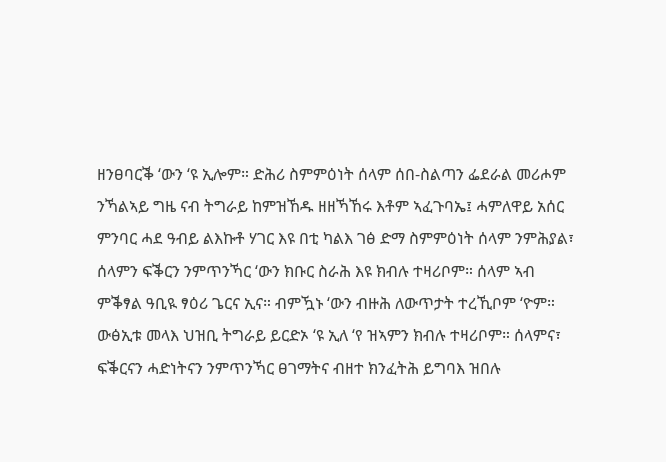ዘንፀባርቕ ‘ውን ‘ዩ ኢሎም። ድሕሪ ስምምዕነት ሰላም ሰበ-ስልጣን ፌደራል መሪሖም ንኻልኣይ ግዜ ናብ ትግራይ ከምዝኸዱ ዘዘኻኸሩ እቶም ኣፈጉባኤ፤ ሓምለዋይ አሰር ምንባር ሓደ ዓብይ ልእኩቶ ሃገር እዩ በቲ ካልእ ገፅ ድማ ስምምዕነት ሰላም ንምሕያል፣ ሰላምን ፍቕርን ንምጥንኻር ‘ውን ክቡር ስራሕ እዩ ክብሉ ተዛሪቦም። ሰላም ኣብ ምቕፃል ዓቢዪ ፃዕሪ ጌርና ኢና። ብምዃኑ ‘ውን ብዙሕ ለውጥታት ተረኺቦም ‘ዮም። ውፅኢቱ መላእ ህዝቢ ትግራይ ይርድኦ ‘ዩ ኢለ ‘የ ዝኣምን ክብሉ ተዛሪቦም። ሰላምና፣ ፍቕርናን ሓድነትናን ንምጥንኻር ፀገማትና ብዘተ ክንፈትሕ ይግባእ ዝበሉ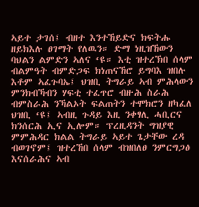ኣይተ ታገሰ፤ ብዘተ እንተኸይድና ክፍትሑ ዘይክእሉ ፀገማት የለዉን። ድማ ነዚዝኸውን ባህልን ልምድን ኣለና ‘ዩ። እቲ ዝተረኽበ ሰላም ብልምዓት ብምድጋፍ ክነጠናኸሮ ይግባእ ዝበሉ እቶም ኣፈጉባኤ፤ ህዝቢ ትግራይ ኣብ ምሕላውን ምንክብኻብን ሃፍቲ ተፈጥሮ ብዙሕ ስራሕ ብምስራሕ ንኻልኦት ፍልጠትን ተሞክሮን ዘካፈለ ህዝቢ ‘ዩ፤ ኣብዚ ጉዳይ እዚ ንቀፃሊ ሓቢርና ክንሰርሕ ኢና ኢሎም። ፕረዚዳንት ግዝያዊ ምምሕዳር ክልል ትግራይ ኣይተ ጌታቸው ረዳ ብወገኖም፤ ዝተረኸበ ሰላም ብዝበለፀ ንምርግጋፅ እናሰራሕና ኣብ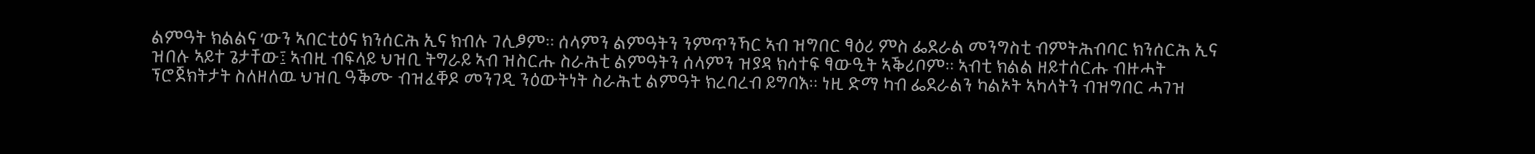ልምዓት ክልልና ‘ውን ኣበርቲዕና ክንሰርሕ ኢና ክብሉ ገሊፆም። ሰላምን ልምዓትን ንምጥንኻር ኣብ ዝግበር ፃዕሪ ምስ ፌደራል መንግስቲ ብምትሕብባር ክንሰርሕ ኢና ዝበሉ ኣይተ ጌታቸው፤ ኣብዚ ብፍላይ ህዝቢ ትግራይ ኣብ ዝስርሑ ስራሕቲ ልምዓትን ሰላምን ዝያዳ ክሳተፍ ፃውዒት ኣቕሪቦም። ኣብቲ ክልል ዘይተሰርሑ ብዙሓት ፕሮጀክትታት ስለዘለዉ ህዝቢ ዓቕሙ ብዝፈቐዶ መንገዲ ንዕውትነት ስራሕቲ ልምዓት ክረባረብ ይግባእ። ነዚ ድማ ካብ ፌደራልን ካልኦት ኣካላትን ብዝግበር ሓገዝ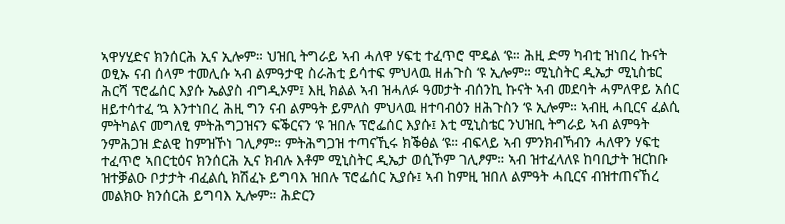ኣዋሃሂድና ክንሰርሕ ኢና ኢሎም። ህዝቢ ትግራይ ኣብ ሓለዋ ሃፍቲ ተፈጥሮ ሞዴል ‘ዩ። ሕዚ ድማ ካብቲ ዝነበረ ኩናት ወፂኡ ናብ ሰላም ተመሊሱ ኣብ ልምዓታዊ ስራሕቲ ይሳተፍ ምህላዉ ዘሐጉስ ‘ዩ ኢሎም። ሚኒስትር ዲኤታ ሚኒስቴር ሕርሻ ፕሮፌሰር እያሱ ኤልያስ ብግዲኦም፤ እዚ ክልል ኣብ ዝሓለፉ ዓመታት ብሰንኪ ኩናት ኣብ መደባት ሓምለዋይ አሰር ዘይተሳተፈ ‘ኳ እንተነበረ ሕዚ ግን ናብ ልምዓት ይምለስ ምህላዉ ዘተባብዕን ዘሕጉስን ‘ዩ ኢሎም። ኣብዚ ሓቢርና ፈልሲ ምትካልና መግለፂ ምትሕግጋዝናን ፍቕርናን ‘ዩ ዝበሉ ፕሮፌሰር እያሱ፤ እቲ ሚኒስቴር ንህዝቢ ትግራይ ኣብ ልምዓት ንምሕጋዝ ድልዊ ከምዝኾነ ገሊፆም። ምትሕግጋዝ ተጣናኺሩ ክቕፅል ‘ዩ። ብፍላይ ኣብ ምንክብኻብን ሓለዋን ሃፍቲ ተፈጥሮ ኣበርቲዕና ክንሰርሕ ኢና ክብሉ እቶም ሚኒስትር ዲኤታ ወሲኾም ገሊፆም። ኣብ ዝተፈላለዩ ከባቢታት ዝርከቡ ዝተቓልዑ ቦታታት ብፈልሲ ክሽፈኑ ይግባእ ዝበሉ ፕሮፌሰር ኢያሱ፤ ኣብ ከምዚ ዝበለ ልምዓት ሓቢርና ብዝተጠናኸረ መልክዑ ክንሰርሕ ይግባእ ኢሎም። ሕድርን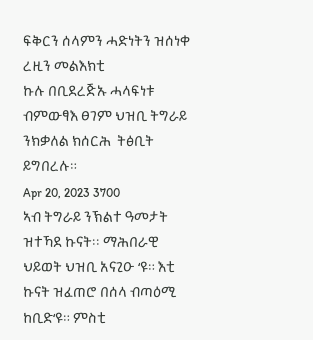ፍቅርን ሰላምን ሓድነትን ዝሰነቀ ረዚን መልእክቲ
ኩሉ በቢደረጅኡ ሓላፍነቱ ብምውፃእ ፀገም ህዝቢ ትግራይ ንክቃለል ክሰርሕ  ትፅቢት ይግበረሉ።
Apr 20, 2023 3700
ኣብ ትግራይ ንኽልተ ዓመታት ዝተኻደ ኩናት፡፡ ማሕበራዊ ህይወት ህዝቢ አናጊዑ ‘ዩ። እቲ ኩናት ዝፈጠሮ በሰላ ብጣዕሚ ከቢድ‘ዩ። ምስቲ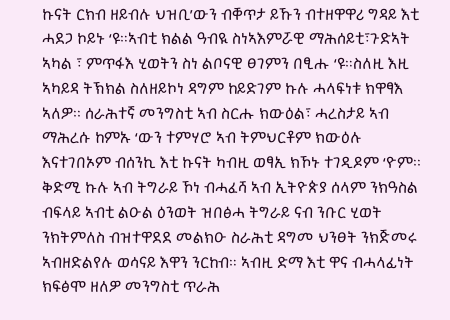ኩናት ርክብ ዘይብሉ ህዝቢ’ውን ብቐጥታ ይኹን ብተዘዋዋሪ ግዳይ እቲ ሓደጋ ኮይኑ ‘ዩ።ኣብቲ ክልል ዓብዪ ስነኣእምሯዊ ማሕሰይቲ፣ጉድኣት ኣካል ፣ ምጥፋእ ሂወትን ስነ ልቦናዊ ፀገምን በፂሑ ‘ዩ።ስለዚ እዚ ኣካይዳ ትኽክል ስለዘይኮነ ዳግም ከይድገም ኩሉ ሓላፍነቱ ክዋፃእ ኣለዎ፡፡ ሰራሕተኛ መንግስቲ ኣብ ስርሑ ክውዕል፣ ሓረስታይ ኣብ ማሕረሱ ከምኡ ‘ውን ተምሃሮ ኣብ ትምህርቶም ክውዕሉ እናተገበኦም ብሰንኪ እቲ ኩናት ካብዚ ወፃኢ ክኾኑ ተገዲዶም ‘ዮም፡፡ ቅድሚ ኩሉ ኣብ ትግራይ ኾነ ብሓፈሻ ኣብ ኢትዮጵያ ሰላም ንክዓስል ብፍላይ ኣብቲ ልዑል ዕንወት ዝበፅሓ ትግራይ ናብ ንቡር ሂወት ንክትምለስ ብዝተዋደደ መልክዑ ስራሕቲ ዳግመ ህንፀት ንክጅመሩ ኣብዘድልየሉ ወሳናይ እዋን ንርከብ። ኣብዚ ድማ እቲ ዋና ብሓላፊነት ክፍፅሞ ዘለዎ መንግስቲ ጥራሕ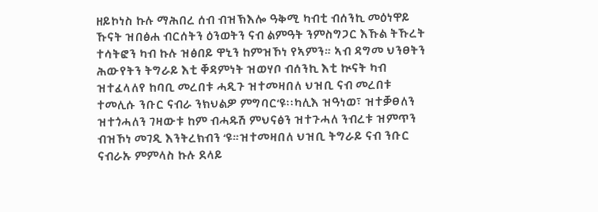ዘይኮነስ ኩሉ ማሕበረ ሰብ ብዝኽእሎ ዓቅሚ ካብቲ ብሰንኪ መዕነዋይ ኹናት ዝበፅሐ ብርሰትን ዕንወትን ናብ ልምዓት ንምስግጋር እኹል ትኹረት ተሳትፎን ካብ ኩሉ ዝፅበይ ዋኒን ከምዝኾነ የኣምን። ኣብ ዳግመ ህንፀትን ሕውየትን ትግራይ እቲ ቐዳምነት ዝወሃቦ ብሰንኪ እቲ ኲናት ካብ ዝተፈላለየ ከባቢ መረበቱ ሓዲጉ ዝተመዛበለ ህዝቢ ናብ መረበቱ ተመሊሱ ንቡር ናብራ ንክህልዎ ምግባር’ዩ፡፡ካሊእ ዝዓነወ፣ ዝተቓፀለን ዝተጎሓለን ገዛውቱ ከም ብሓዱሽ ምህናፅን ዝተጉሓለ ንብረቱ ዝምጥን ብዝኾነ መገዲ እንትረክብን ‘ዩ።ዝተመዛበለ ህዝቢ ትግራይ ናብ ንቡር ናብራኡ ምምላስ ኩሉ ደላይ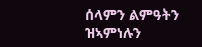ሰላምን ልምዓትን ዝኣምነሉን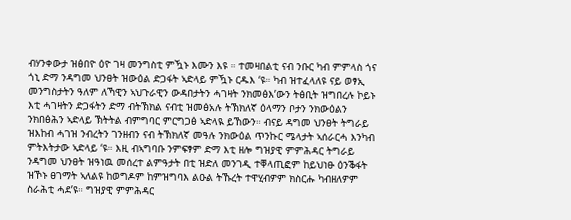ብሃንቀውታ ዝፅበዮ ዕዮ ገዛ መንግስቲ ምዃኑ እሙን እዩ ። ተመዛበልቲ ናብ ንቡር ካብ ምምላስ ጎና ጎኒ ድማ ንዳግመ ህንፀት ዝውዕል ድጋፋት ኣድላይ ምዃኑ ርዱእ ‘ዩ። ካብ ዝተፈላለዩ ናይ ወፃኢ መንግስታትን ዓለም ለኻዊን ኣህጉራዊን ውዳበታትን ሓገዛት ንክመፅእ’ውን ትፅቢት ዝግበረሉ ኮይኑ እቲ ሓገዛትን ድጋፋትን ድማ ብትኽክል ናብቲ ዝመፅአሉ ትኽክለኛ ዕላማን ቦታን ንክውዕልን ንክበፅሕን ኣድላይ ኽትትል ብምግባር ምርግጋፅ ኣድላዪ ይኸውን። ብናይ ዳግመ ህንፀት ትግራይ ዝእከብ ሓገዝ ንብረትን ገንዘብን ናብ ትኽክለኛ መዓሉ ንክውዕል ጥንኩር ሜላታት ኣሰራርሓ እንካብ ምትእትታው ኣድላይ ‘ዩ። እዚ ብኣግባቡ ንምፍፃም ድማ እቲ ዘሎ ግዝያዊ ምምሕዳር ትግራይ ንዳግመ ህንፀት ዝዓነዉ መሰረተ ልምዓታት በቲ ዝድለ መንገዲ ተቐላጢፎም ከይህነፁ ዕንቕፋት ዝኾኑ ፀገማት ኣለልዩ ከወግዶም ከምዝግባእ ልዑል ትኹረት ተዋሂብዎም ክስርሑ ካብዘለዎም ስራሕቲ ሓደ’ዩ። ግዝያዊ ምምሕዳር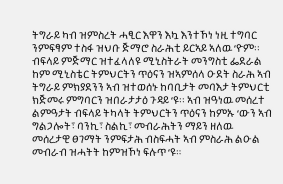ትግራይ ካብ ዝምስረት ሓፂር እዋን እኳ እንተኾነ ነዚ ተግባር ንምፍፃም ተስፋ ዝህቡ ጅማሮ ስራሕቲ ይርኣይ ኣለዉ ‘ዮም፡፡ ብፍላይ ምጅማር ዝተፈላለዩ ሚኒስትራት መንግስቲ ፌደራል ከም ሚኒስቴር ትምህርትን ጥዕናን ዝኣምሰላ ዑደት ስራሕ ኣብ ትግራይ ምክያደንን ኣብ ዝተወሰኑ ከባቢታት መባእታ ትምህርቲ ክጅመሩ ምግባርን ዝበራታታዕ ጉዳይ ‘ዩ፡፡ ኣብ ዝዓነዉ መሰረተ ልምዓታት ብፍላይ ትካላት ትምህርትን ጥዕናን ከምኡ ‘ውን ኣብ ግልጋሎት፣ ባንኪ፣ ስልኪ፣ መብራሕትን ማይን ዘለዉ መሰረታዊ ፀገማት ንምፍታሕ ብስፍሓት ኣብ ምስራሕ ልዑል መብራብ ዝሓትት ከምዝኾነ ፍሉጥ ‘ዩ።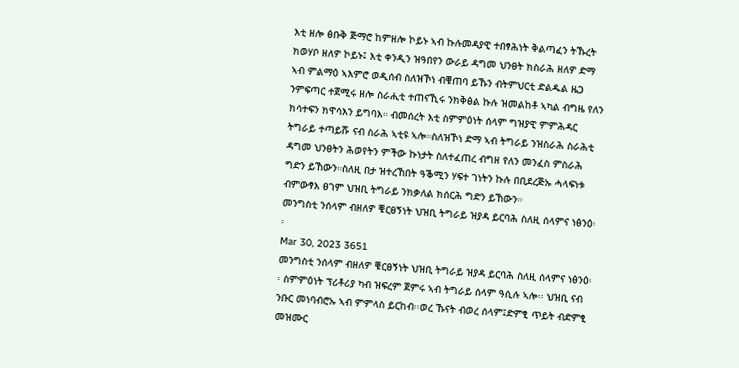እቲ ዘሎ ፅቡቅ ጅማሮ ከምዘሎ ኮይኑ ኣብ ኩሉመዳያዊ ተበፃሕነት ቅልጣፈን ትኹረት ክወሃቦ ዘለዎ ኮይኑ፤ እቲ ቀንዲን ዝዓበየን ውራይ ዳግመ ህንፀት ክስራሕ ዘለዎ ድማ ኣብ ምልማዕ ኣእምሮ ወዲሰብ ስለዝኾነ ብቑጠባ ይኹን ብትምህርቲ ድልዱል ዜጋ ንምፍጣር ተጀሚሩ ዘሎ ስራሒቲ ተጠናኺሩ ንክቅፅል ኩሉ ዝመልከቶ ኣካል ብግዜ የለን ክሳተፍን ክዋሳእን ይግባእ። ብመሰረት እቲ ስምምዕነት ሰላም ግዝያዊ ምምሕዳር ትግራይ ተጣይሹ ናብ ስራሕ ኣቲዩ ኣሎ።ስለዝኾነ ድማ ኣብ ትግራይ ንዝስራሕ ስራሕቲ ዳግመ ህንፀትን ሕወየትን ምችው ኩነታት ስለተፈጠረ ብግዘ የለን መንፈስ ምስራሕ ግድን ይኸውን።ስለዚ በታ ዝተረኸበት ዓቕሚን ሃፍተ ገነትን ኩሉ በቢደረጅኡ ሓላፍነቱ ብምውፃእ ፀገም ህዝቢ ትግራይ ንክቃለል ክሰርሕ ግድን ይኸውን።
መንግስቲ ንሰላም ብዘለዎ ቑርፀኝነት ህዝቢ ትግራይ ዝያዳ ይርባሕ ስለዚ ሰላምና ነፅንዕ፡፡
Mar 30, 2023 3651
መንግስቲ ንሰላም ብዘለዎ ቑርፀኝነት ህዝቢ ትግራይ ዝያዳ ይርባሕ ስለዚ ሰላምና ነፅንዕ፡፡ ስምምዕነት ፕሪቶሪያ ካብ ዝፍረም ጀምሩ ኣብ ትግራይ ሰላም ዓሲሉ ኣሎ፡፡ ህዝቢ ናብ ንቡር መነባብሮኡ ኣብ ምምላስ ይርከብ፡፡ወረ ኹናት ብወረ ሰላም፤ድምፂ ጥይት ብድምፂ መዝሙር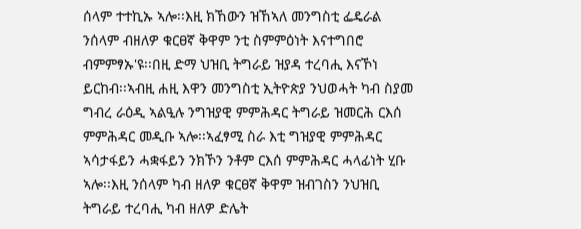ሰላም ተተኪኡ ኣሎ፡፡እዚ ክኸውን ዝኸኣለ መንግስቲ ፌዴራል ንሰላም ብዘለዎ ቁርፀኛ ቅዋም ንቲ ስምምዕነት እናተግበሮ ብምምፃኡ'ዩ፡፡በዚ ድማ ህዝቢ ትግራይ ዝያዳ ተረባሒ እናኾነ ይርከብ፡፡ኣብዚ ሐዚ እዋን መንግስቲ ኢትዮጵያ ንህወሓት ካብ ስያመ ግብረ ራዕዲ ኣልዒሉ ንግዝያዊ ምምሕዳር ትግራይ ዝመርሕ ርእሰ ምምሕዳር መዲቡ ኣሎ፡፡ኣፈፃሚ ስራ እቲ ግዝያዊ ምምሕዳር ኣሳታፋይን ሓቋፋይን ንክኾን ንቶም ርእሰ ምምሕዳር ሓላፊነት ሂቡ ኣሎ፡፡እዚ ንሰላም ካብ ዘለዎ ቁርፀኛ ቅዋም ዝብገስን ንህዝቢ ትግራይ ተረባሒ ካብ ዘለዎ ድሌት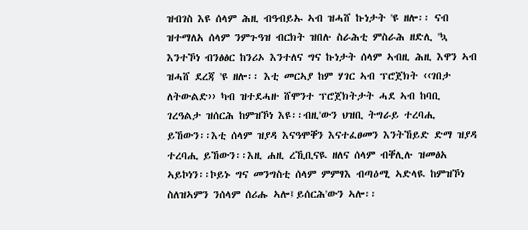ዝብገስ እዩ ሰላም ሕዚ ብዓብይኡ ኣብ ዝሓሸ ኩነታት 'ዩ ዘሎ፡፡ ናብ ዝተማለአ ሰላም ንምጉዓዝ ብርክት ዝበሉ ስራሕቲ ምስራሕ ዘድሊ 'ኳ እንተኾነ ብንፅፅር ከንሪኦ እንተለና ግና ኩነታት ሰላም ኣብዚ ሕዚ እዋን ኣብ ዝሓሸ ደረጃ 'ዩ ዘሎ፡፡ እቲ መርኣያ ከም ሃገር ኣብ ፕሮጀክት ‹‹ገበታ ለትውልድ›› ካብ ዝተደሓዙ ሸሞንተ ፕሮጀክትታት ሓደ ኣብ ከባቢ ገረዓልታ ዝሰርሕ ከምዝኾነ እዩ፡፡ብዚ'ውን ህዝቢ ትግራይ ተረባሒ ይኸውን፡፡እቲ ሰላም ዝያዳ እናዓሞቐን እናተፈፀመን እንትኸይድ ድማ ዝያዳ ተረባሒ ይኸውን፡፡እዚ ሐዚ ረኺቢናዪ ዘለና ሰላም ብቐሊሉ ዝመፅአ ኣይኮነን፡፡ኮይኑ ግና መንግስቲ ሰላም ምምፃእ ብጣዕሚ ኣድላዪ ከምዝኾነ ስለዝኣምን ንሰላም ሰሪሑ ኣሎ፤ይሰርሕ'ውን ኣሎ፡፡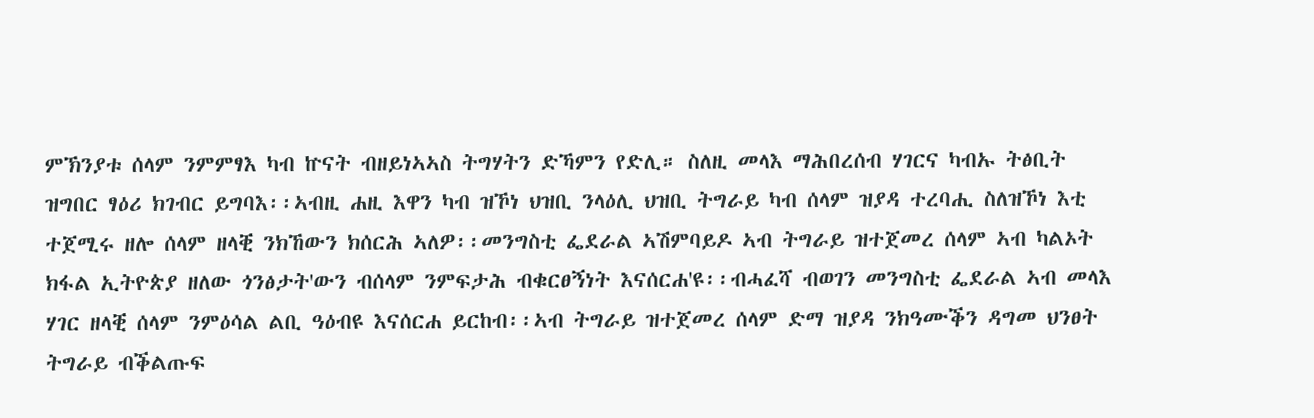ምኽንያቱ ሰላም ንምምፃእ ካብ ኵናት ብዘይነኣኣስ ትግሃትን ድኻምን የድሊ። ስለዚ መላእ ማሕበረሰብ ሃገርና ካብኡ ትፅቢት ዝግበር ፃዕሪ ክገብር ይግባእ፡፡ኣብዚ ሐዚ እዋን ካብ ዝኾነ ህዝቢ ንላዕሊ ህዝቢ ትግራይ ካብ ሰላም ዝያዳ ተረባሒ ስለዝኾነ እቲ ተጀሚሩ ዘሎ ሰላም ዘላቒ ንክኸውን ክሰርሕ ኣለዎ፡፡መንግስቲ ፌደራል ኣሽምባይዶ ኣብ ትግራይ ዝተጀመረ ሰላም ኣብ ካልኦት ክፋል ኢትዮጵያ ዘለው ጎንፅታት'ውን ብሰላም ንምፍታሕ ብቁርፀኝነት እናሰርሐ'ዩ፡፡ብሓፈሻ ብወገን መንግስቲ ፌደራል ኣብ መላእ ሃገር ዘላቒ ሰላም ንምዕሳል ልቢ ዓዕብዩ እናሰርሐ ይርከብ፡፡ኣብ ትግራይ ዝተጀመረ ሰላም ድማ ዝያዳ ንክዓሙቕን ዳግመ ህንፀት ትግራይ ብቕልጡፍ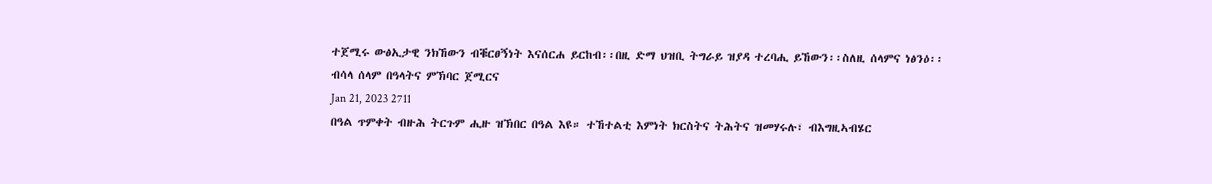ተጀሚሩ ውፅኢታዊ ንክኸውን ብቑርፀኝነት እናሰርሐ ይርከብ፡፡በዚ ድማ ህዝቢ ትግራይ ዝያዳ ተረባሒ ይኸውን፡፡ስለዚ ሰላምና ነፅንዕ፡፡
ብሳላ ሰላም በዓላትና ምኽባር ጀሚርና
Jan 21, 2023 2711
በዓል ጥምቀት ብዙሕ ትርጉም ሒዙ ዝኽበር በዓል እዩ። ተኸተልቲ እምነት ክርስትና ትሕትና ዝመሃሩሉ፣ ብእግዚኣብሄር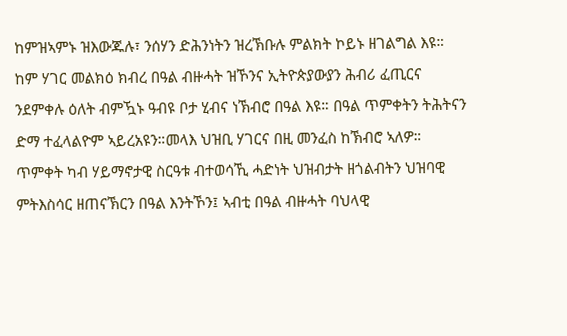ከምዝኣምኑ ዝእውጁሉ፣ ንሰሃን ድሕንነትን ዝረኽቡሉ ምልክት ኮይኑ ዘገልግል እዩ። ከም ሃገር መልክዕ ክብረ በዓል ብዙሓት ዝኾንና ኢትዮጵያውያን ሕብሪ ፈጢርና ንደምቀሉ ዕለት ብምዃኑ ዓብዩ ቦታ ሂብና ነኽብሮ በዓል እዩ። በዓል ጥምቀትን ትሕትናን ድማ ተፈላልዮም ኣይረአዩን።መላእ ህዝቢ ሃገርና በዚ መንፈስ ከኽብሮ ኣለዎ። ጥምቀት ካብ ሃይማኖታዊ ስርዓቱ ብተወሳኺ ሓድነት ህዝብታት ዘጎልብትን ህዝባዊ ምትእስሳር ዘጠናኽርን በዓል እንትኾን፤ ኣብቲ በዓል ብዙሓት ባህላዊ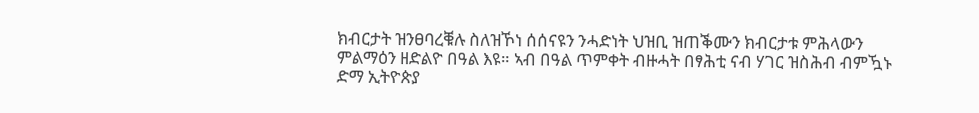ክብርታት ዝንፀባረቑሉ ስለዝኾነ ሰሰናዩን ንሓድነት ህዝቢ ዝጠቕሙን ክብርታቱ ምሕላውን ምልማዕን ዘድልዮ በዓል እዩ። ኣብ በዓል ጥምቀት ብዙሓት በፃሕቲ ናብ ሃገር ዝስሕብ ብምዃኑ ድማ ኢትዮጵያ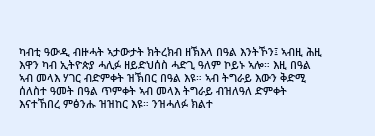ካብቲ ዓውዲ ብዙሓት ኣታውታት ክትረክብ ዘኽእላ በዓል እንትኾን፤ ኣብዚ ሕዚ እዋን ካብ ኢትዮጵያ ሓሊፉ ዘይድህሰስ ሓድጊ ዓለም ኮይኑ ኣሎ። እዚ በዓል ኣብ መላእ ሃገር ብድምቀት ዝኽበር በዓል እዩ። ኣብ ትግራይ እውን ቅድሚ ሰለስተ ዓመት በዓል ጥምቀት ኣብ መላእ ትግራይ ብዝለዓለ ድምቀት እናተኸበረ ምፅንሑ ዝዝከር እዩ። ንዝሓለፉ ክልተ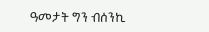ዓመታት ግን ብሰንኪ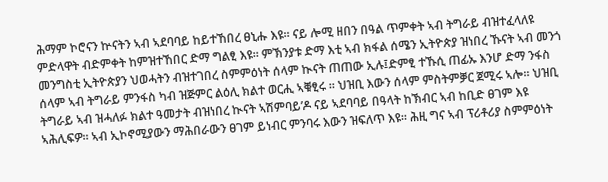ሕማም ኮሮናን ኵናትን ኣብ ኣደባባይ ከይተኸበረ ፀኒሑ እዩ። ናይ ሎሚ ዘበን በዓል ጥምቀት ኣብ ትግራይ ብዝተፈላለዩ ምድላዋት ብድምቀት ከምዝተኸበር ድማ ግልፂ እዩ። ምኽንያቱ ድማ እቲ ኣብ ክፋል ሰሜን ኢትዮጵያ ዝነበረ ኹናት ኣብ መንጎ መንግስቲ ኢትዮጵያን ህወሓትን ብዝተገበረ ስምምዕነት ሰላም ኲናት ጠጠው ኢሉ፤ድምፂ ተኹሲ ጠፊኡ እንሆ ድማ ንፋስ ሰላም ኣብ ትግራይ ምንፋስ ካብ ዝጅምር ልዕሊ ክልተ ወርሒ ኣቑፂሩ ። ህዝቢ እውን ሰላም ምስትምቓር ጀሚሩ ኣሎ። ህዝቢ ትግራይ ኣብ ዝሓለፉ ክልተ ዓመታት ብዝነበረ ኲናት ኣሽምባይ’ዶ ናይ ኣደባባይ በዓላት ከኽብር ኣብ ከቢድ ፀገም እዩ ኣሕሊፍዎ። ኣብ ኢኮኖሚያውን ማሕበራውን ፀገም ይነብር ምንባሩ እውን ዝፍለጥ እዩ። ሕዚ ግና ኣብ ፕሪቶሪያ ስምምዕነት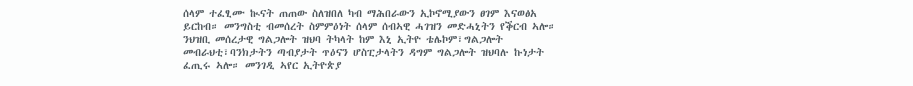ሰላም ተፈፂሙ ኲናት ጠጠው ስለዝበለ ካብ ማሕበራውን ኢኮኖሚያውን ፀገም እናወፅአ ይርከብ። መንግስቲ ብመሰረት ስምምዕነት ሰላም ሰብኣዊ ሓገዝን መድሓኒትን የቕርብ ኣሎ። ንህዝቢ መሰረታዊ ግልጋሎት ዝህባ ትካላት ከም እኒ ኢትዮ ቴሌኮም፣ግልጋሎት መብራህቲ፣ባንክታትን ጣብያታት ጥዕናን ሆስፒታላትን ዳግም ግልጋሎት ዝህባሉ ኩነታት ፈጢሩ ኣሎ። መንገዲ ኣየር ኢትዮጵያ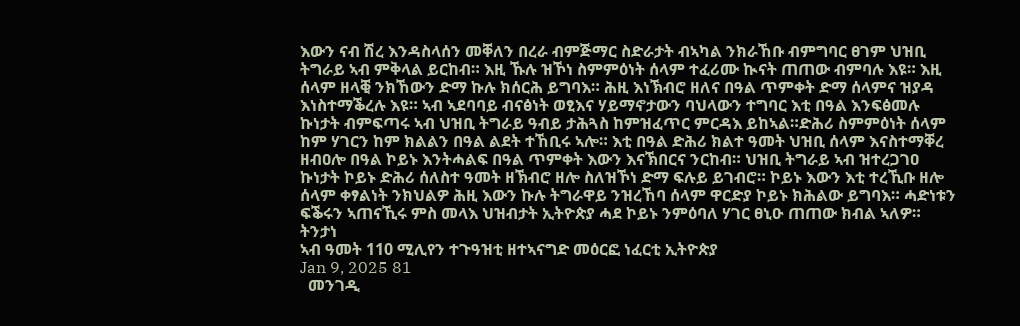እውን ናብ ሽረ እንዳስላሰን መቐለን በረራ ብምጅማር ስድራታት ብኣካል ንክራኸቡ ብምግባር ፀገም ህዝቢ ትግራይ ኣብ ምቅላል ይርከብ። እዚ ኹሉ ዝኾነ ስምምዕነት ሰላም ተፈሪሙ ኲናት ጠጠው ብምባሉ እዩ። እዚ ሰላም ዘላቒ ንክኸውን ድማ ኩሉ ክሰርሕ ይግባእ። ሕዚ እነኽብሮ ዘለና በዓል ጥምቀት ድማ ሰላምና ዝያዳ እነስተማቕረሉ እዩ። ኣብ ኣደባባይ ብናፅነት ወፂእና ሃይማኖታውን ባህላውን ተግባር እቲ በዓል እንፍፅመሉ ኩነታት ብምፍጣሩ ኣብ ህዝቢ ትግራይ ዓብይ ታሕጓስ ከምዝፈጥር ምርዳእ ይከኣል።ድሕሪ ስምምዕነት ሰላም ከም ሃገርን ከም ክልልን በዓል ልደት ተኸቢሩ ኣሎ። እቲ በዓል ድሕሪ ክልተ ዓመት ህዝቢ ሰላም እናስተማቐረ ዘብዐሎ በዓል ኮይኑ እንትሓልፍ በዓል ጥምቀት እውን እናኽበርና ንርከብ። ህዝቢ ትግራይ ኣብ ዝተረጋገዐ ኩነታት ኮይኑ ድሕሪ ሰለስተ ዓመት ዘኽብሮ ዘሎ ስለዝኾነ ድማ ፍሉይ ይገብሮ። ኮይኑ እውን እቲ ተረኺቡ ዘሎ ሰላም ቀፃልነት ንክህልዎ ሕዚ እውን ኩሉ ትግራዋይ ንዝረኸባ ሰላም ዋርድያ ኮይኑ ክሕልው ይግባእ። ሓድነቱን ፍቕሩን ኣጠናኺሩ ምስ መላእ ህዝብታት ኢትዮጵያ ሓደ ኮይኑ ንምዕባለ ሃገር ፀኒዑ ጠጠው ክብል ኣለዎ።
ትንታነ
ኣብ ዓመት 110 ሚሊየን ተጉዓዝቲ ዘተኣናግድ መዕርፎ ነፈርቲ ኢትዮጵያ
Jan 9, 2025 81
  መንገዲ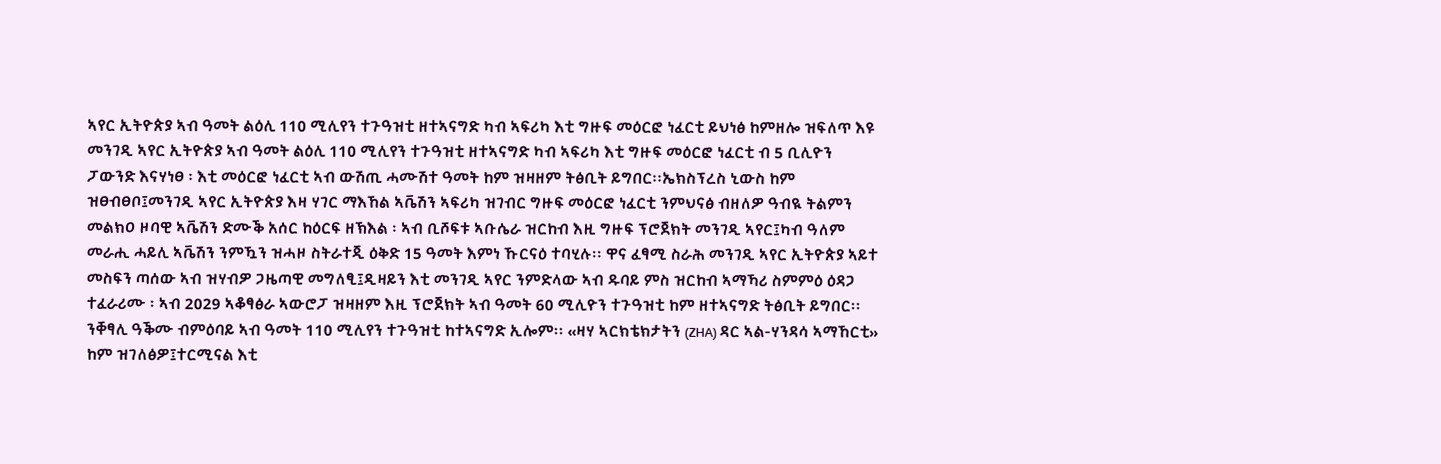ኣየር ኢትዮጵያ ኣብ ዓመት ልዕሊ 110 ሚሊየን ተጉዓዝቲ ዘተኣናግድ ካብ ኣፍሪካ እቲ ግዙፍ መዕርፎ ነፈርቲ ይህነፅ ከምዘሎ ዝፍለጥ እዩ መንገዲ ኣየር ኢትዮጵያ ኣብ ዓመት ልዕሊ 110 ሚሊየን ተጉዓዝቲ ዘተኣናግድ ካብ ኣፍሪካ እቲ ግዙፍ መዕርፎ ነፈርቲ ብ 5 ቢሊዮን ፓውንድ እናሃነፀ ፡ እቲ መዕርፎ ነፈርቲ ኣብ ውሽጢ ሓሙሽተ ዓመት ከም ዝዛዘም ትፅቢት ይግበር፡፡ኤክስፕረስ ኒውስ ከም ዝፀብፀቦ፤መንገዲ ኣየር ኢትዮጵያ እዛ ሃገር ማእኸል ኣቬሽን ኣፍሪካ ዝገብር ግዙፍ መዕርፎ ነፈርቲ ንምህናፅ ብዘለዎ ዓብዪ ትልምን መልክዐ ዞባዊ ኣቬሽን ድሙቕ አሰር ከዕርፍ ዘኽእል ፡ ኣብ ቢሾፍቱ ኣቡሴራ ዝርከብ እዚ ግዙፍ ፕሮጀክት መንገዲ ኣየር፤ካብ ዓለም መራሒ ሓይሊ ኣቬሽን ንምዃን ዝሓዞ ስትራተጂ ዕቅድ 15 ዓመት እምነ ኹርናዕ ተባሂሉ፡፡ ዋና ፈፃሚ ስራሕ መንገዲ ኣየር ኢትዮጵያ ኣይተ መስፍን ጣሰው ኣብ ዝሃብዎ ጋዜጣዊ መግለፂ፤ዲዛይን እቲ መንገዲ ኣየር ንምድላው ኣብ ዱባይ ምስ ዝርከብ ኣማኻሪ ስምምዕ ዕዳጋ ተፈራሪሙ ፡ ኣብ 2029 ኣቆፃፅራ ኣውሮፓ ዝዛዘም እዚ ፕሮጀክት ኣብ ዓመት 60 ሚሊዮን ተጉዓዝቲ ከም ዘተኣናግድ ትፅቢት ይግበር፡፡ንቐፃሊ ዓቕሙ ብምዕባይ ኣብ ዓመት 110 ሚሊየን ተጉዓዝቲ ከተኣናግድ ኢሎም፡፡ ‹‹ዛሃ ኣርክቴክታትን (ZHA) ዳር ኣል-ሃንዳሳ ኣማኸርቲ›› ከም ዝገለፅዎ፤ተርሚናል እቲ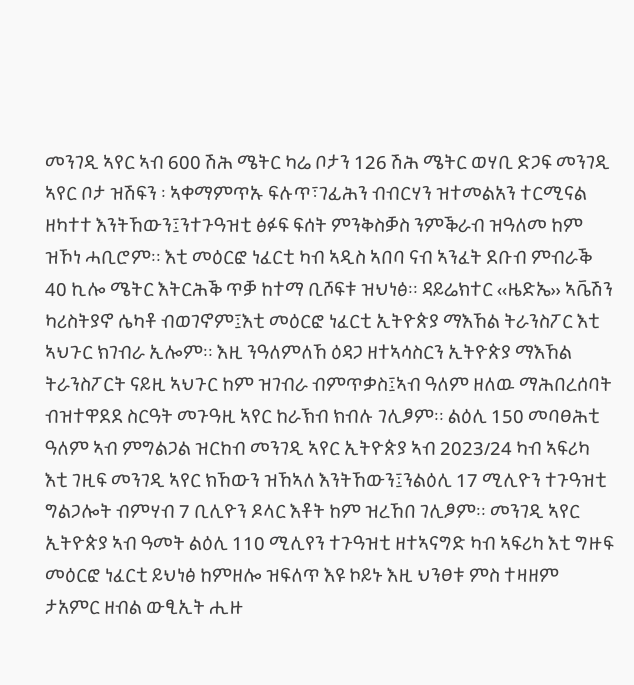መንገዲ ኣየር ኣብ 600 ሽሕ ሜትር ካሬ ቦታን 126 ሽሕ ሜትር ወሃቢ ድጋፍ መንገዲ ኣየር ቦታ ዝሽፍን ፡ ኣቀማምጥኡ ፍሉጥ፣ገፊሕን ብብርሃን ዝተመልአን ተርሚናል ዘካተተ እንትኸውን፤ንተጉዓዝቲ ፅፉፍ ፍሰት ምንቅስቓስ ንምቕራብ ዝዓለመ ከም ዝኾነ ሓቢሮም፡፡ እቲ መዕርፎ ነፈርቲ ካብ ኣዲስ ኣበባ ናብ ኣንፈት ደቡብ ምብራቕ 40 ኪሎ ሜትር እትርሕቕ ጥቓ ከተማ ቢሾፍቱ ዝህነፅ፡፡ ዳይሬክተር ‹‹ዜድኤ›› ኣቬሽን ካሪስትያኖ ሴካቶ ብወገኖም፤እቲ መዕርፎ ነፈርቲ ኢትዮጵያ ማእኸል ትራንስፖር እቲ ኣህጉር ክገብራ ኢሎም፡፡ እዚ ንዓለምለኸ ዕዳጋ ዘተኣሳስርን ኢትዮጵያ ማእኸል ትራንስፖርት ናይዚ ኣህጉር ከም ዝገብራ ብምጥቃስ፤ኣብ ዓለም ዘለዉ ማሕበረሰባት ብዝተዋደደ ስርዓት መጉዓዚ ኣየር ከራኽብ ክብሉ ገሊፆም፡፡ ልዕሊ 150 መባፀሕቲ ዓለም ኣብ ምግልጋል ዝርከብ መንገዲ ኣየር ኢትዮጵያ ኣብ 2023/24 ካብ ኣፍሪካ እቲ ገዚፍ መንገዲ ኣየር ክኸውን ዝኸኣለ እንትኸውን፤ንልዕሊ 17 ሚሊዮን ተጉዓዝቲ ግልጋሎት ብምሃብ 7 ቢሊዮን ዶላር እቶት ከም ዝረኸበ ገሊፆም፡፡ መንገዲ ኣየር ኢትዮጵያ ኣብ ዓመት ልዕሊ 110 ሚሊየን ተጉዓዝቲ ዘተኣናግድ ካብ ኣፍሪካ እቲ ግዙፍ መዕርፎ ነፈርቲ ይህነፅ ከምዘሎ ዝፍለጥ እዩ ኮይኑ እዚ ህንፀቱ ምስ ተዛዘም ታአምር ዘብል ውፂኢት ሒዙ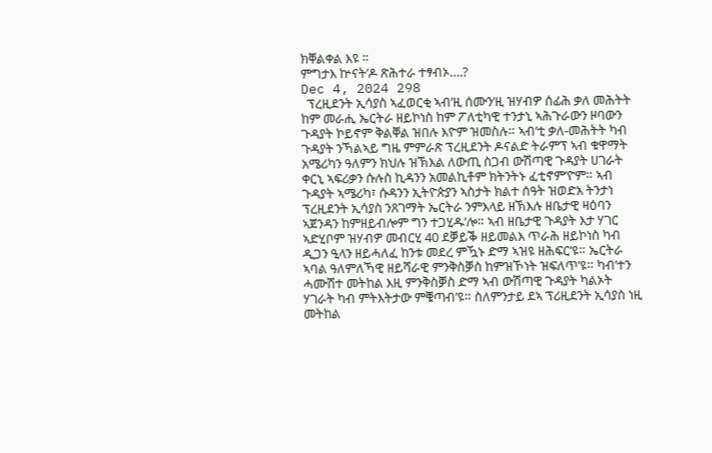ክቐልቀል እዩ ፡፡
ምግታእ ኵናት’ዶ ጽሕተራ ተፃብኦ….?
Dec 4, 2024 298
  ፕረዚደንት ኢሳያስ ኣፈወርቂ ኣብ’ዚ ሰሙን’ዚ ዝሃብዎ ሰፊሕ ቃለ መሕትት ከም መራሒ ኤርትራ ዘይኮነስ ከም ፖለቲካዊ ተንታኒ ኣሕጉራውን ዞባውን ጉዳያት ኮይኖም ቅልቐል ዝበሉ እዮም ዝመስሉ። ኣብ’ቲ ቃለ-መሕትት ካብ ጉዳያት ንኻልኣይ ግዜ ምምራጽ ፕረዚደንት ዶናልድ ትራምፕ ኣብ ቁዋማት አሜሪካን ዓለምን ክህሉ ዝኽእል ለውጢ ስጋብ ውሽጣዊ ጉዳያት ሀገራት ቀርኒ ኣፍሪቃን ሱሉስ ኪዳንን አመልኪቶም ክትንትኑ ፈቲኖም’ዮም። ኣብ ጉዳያት ኣሜሪካ፣ ሱዳንን ኢትዮጵያን ኣስታት ክልተ ሰዓት ዝወድአ ትንታነ ፕረዚደንት ኢሳያስ ንጸገማት ኤርትራ ንምእላይ ዘኽእሉ ዘቤታዊ ዛዕባን ኣጀንዳን ከምዘይብሎም ግን ተጋሂዱ’ሎ። ኣብ ዘቤታዊ ጉዳያት እታ ሃገር ኣድሂቦም ዝሃብዎ መብርሂ 40 ደቓይቕ ዘይመልእ ጥራሕ ዘይኮነስ ካብ ዲጋን ዒላን ዘይሓለፈ ከንቱ መደረ ምዃኑ ድማ ኣዝዩ ዘሕፍር’ዩ። ኤርትራ ኣባል ዓለምለኻዊ ዘይሻራዊ ምንቅስቓስ ከምዝኾነት ዝፍለጥ’ዩ። ካብ’ተን ሓሙሽተ መትከል እዚ ምንቅስቓስ ድማ ኣብ ውሽጣዊ ጉዳያት ካልኦት ሃገራት ካብ ምትእትታው ምቑጣብ’ዩ። ስለምንታይ ደኣ ፕሪዚደንት ኢሳያስ ነዚ መትከል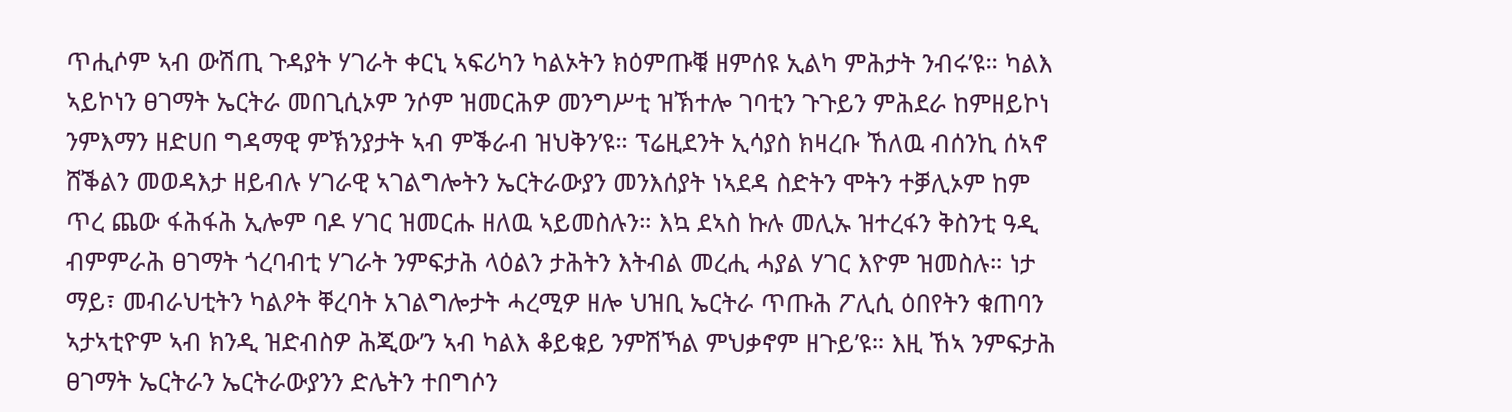ጥሒሶም ኣብ ውሽጢ ጉዳያት ሃገራት ቀርኒ ኣፍሪካን ካልኦትን ክዕምጡቑ ዘምሰዩ ኢልካ ምሕታት ንብሩ’ዩ። ካልእ ኣይኮነን ፀገማት ኤርትራ መበጊሲኦም ንሶም ዝመርሕዎ መንግሥቲ ዝኽተሎ ገባቲን ጉጉይን ምሕደራ ከምዘይኮነ ንምእማን ዘድሀበ ግዳማዊ ምኽንያታት ኣብ ምቕራብ ዝህቅን’ዩ። ፕሬዚደንት ኢሳያስ ክዛረቡ ኸለዉ ብሰንኪ ሰኣኖ ሸቕልን መወዳእታ ዘይብሉ ሃገራዊ ኣገልግሎትን ኤርትራውያን መንእሰያት ነኣደዳ ስድትን ሞትን ተቓሊኦም ከም ጥረ ጨው ፋሕፋሕ ኢሎም ባዶ ሃገር ዝመርሑ ዘለዉ ኣይመስሉን። እኳ ደኣስ ኩሉ መሊኡ ዝተረፋን ቅስንቲ ዓዲ ብምምራሕ ፀገማት ጎረባብቲ ሃገራት ንምፍታሕ ላዕልን ታሕትን እትብል መረሒ ሓያል ሃገር እዮም ዝመስሉ። ነታ ማይ፣ መብራህቲትን ካልዖት ቐረባት አገልግሎታት ሓረሚዎ ዘሎ ህዝቢ ኤርትራ ጥጡሕ ፖሊሲ ዕበየትን ቁጠባን ኣታኣቲዮም ኣብ ክንዲ ዝድብስዎ ሕጂው’ን ኣብ ካልእ ቆይቁይ ንምሽኻል ምህቃኖም ዘጉይ’ዩ። እዚ ኸኣ ንምፍታሕ ፀገማት ኤርትራን ኤርትራውያንን ድሌትን ተበግሶን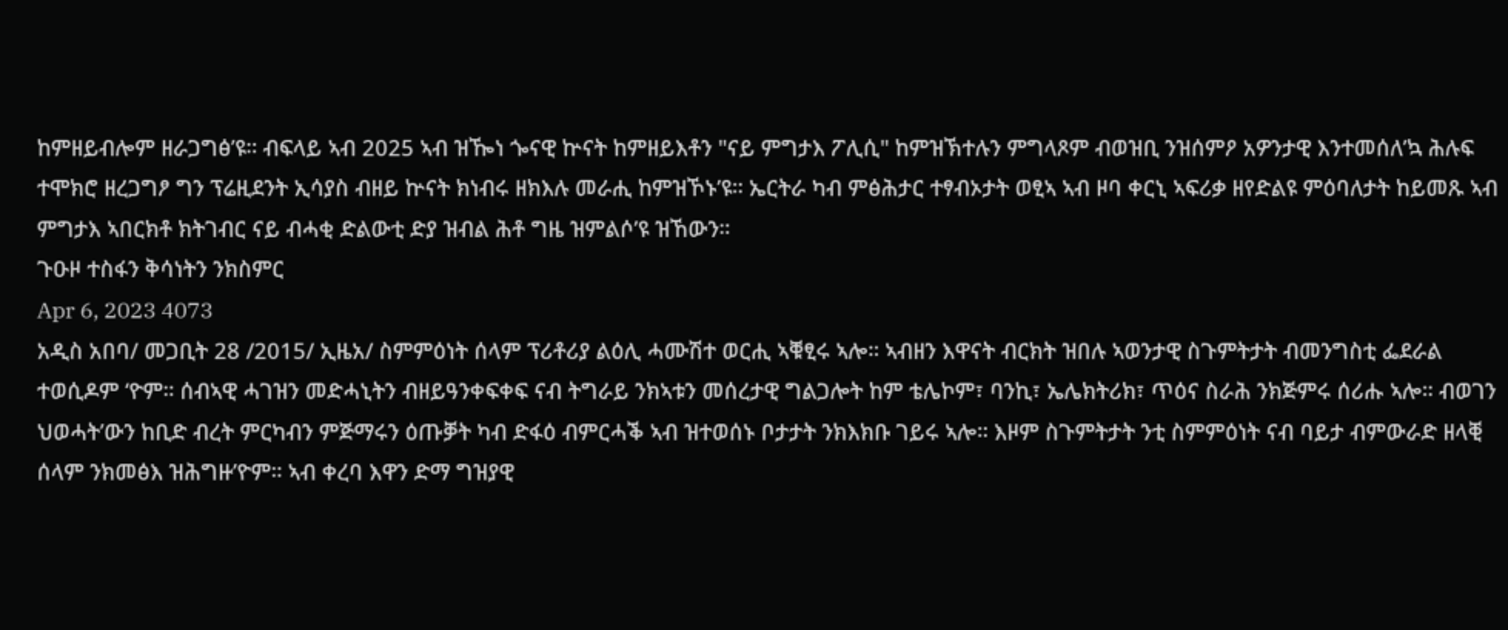ከምዘይብሎም ዘራጋግፅ’ዩ። ብፍላይ ኣብ 2025 ኣብ ዝዀነ ጐናዊ ኵናት ከምዘይእቶን "ናይ ምግታእ ፖሊሲ" ከምዝኽተሉን ምግላጾም ብወዝቢ ንዝሰምዖ አዎንታዊ እንተመሰለ’ኳ ሕሉፍ ተሞክሮ ዘረጋግፆ ግን ፕሬዚደንት ኢሳያስ ብዘይ ኵናት ክነብሩ ዘክእሉ መራሒ ከምዝኾኑ’ዩ። ኤርትራ ካብ ምፅሕታር ተፃብኦታት ወፂኣ ኣብ ዞባ ቀርኒ ኣፍሪቃ ዘየድልዩ ምዕባለታት ከይመጹ ኣብ ምግታእ ኣበርክቶ ክትገብር ናይ ብሓቂ ድልውቲ ድያ ዝብል ሕቶ ግዜ ዝምልሶ’ዩ ዝኸውን።
ጉዑዞ ተስፋን ቅሳነትን ንክስምር
Apr 6, 2023 4073
አዲስ አበባ/ መጋቢት 28 /2015/ ኢዜአ/ ስምምዕነት ሰላም ፕሪቶሪያ ልዕሊ ሓሙሽተ ወርሒ ኣቑፂሩ ኣሎ። ኣብዘን እዋናት ብርክት ዝበሉ ኣወንታዊ ስጉምትታት ብመንግስቲ ፌደራል ተወሲዶም ‘ዮም። ሰብኣዊ ሓገዝን መድሓኒትን ብዘይዓንቀፍቀፍ ናብ ትግራይ ንክኣቱን መሰረታዊ ግልጋሎት ከም ቴሌኮም፣ ባንኪ፣ ኤሌክትሪክ፣ ጥዕና ስራሕ ንክጅምሩ ሰሪሑ ኣሎ። ብወገን ህወሓት’ውን ከቢድ ብረት ምርካብን ምጅማሩን ዕጡቓት ካብ ድፋዕ ብምርሓቕ ኣብ ዝተወሰኑ ቦታታት ንክእክቡ ገይሩ ኣሎ። እዞም ስጉምትታት ንቲ ስምምዕነት ናብ ባይታ ብምውራድ ዘላቒ ሰላም ንክመፅእ ዝሕግዙ’ዮም። ኣብ ቀረባ እዋን ድማ ግዝያዊ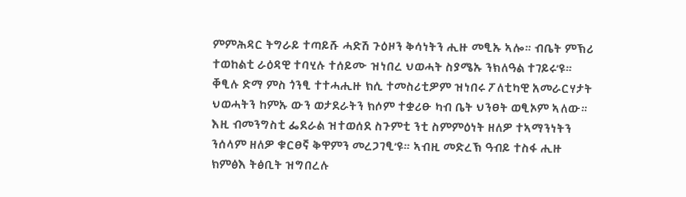ምምሕዳር ትግራይ ተጣይሹ ሓድሽ ጉዕዞን ቅሳነትን ሒዙ መፂኡ ኣሎ። ብቤት ምኽሪ ተወከልቲ ራዕዳዊ ተባሂሉ ተሰይሙ ዝነበረ ህወሓት ስያሜኡ ንክለዓል ተገይሩ’ዩ። ቐፂሉ ድማ ምስ ጎንፂ ተተሓሒዙ ክሲ ተመስሪቲዎም ዝነበሩ ፖለቲካዊ አመራርሃታት ህወሓትን ከምኡ ውን ወታደራትን ክሶም ተቋሪፁ ካብ ቤት ህንፀት ወፂኦም ኣለው። እዚ ብመንግስቲ ፌደራል ዝተወሰደ ስጉምቲ ንቲ ስምምዕነት ዘለዎ ተኣማንነትን ንሰላም ዘለዎ ቁርፀኛ ቅዋምን መረጋገፂ’ዩ። ኣብዚ መድረኽ ዓብይ ተስፋ ሒዙ ክምፅእ ትፅቢት ዝግበረሉ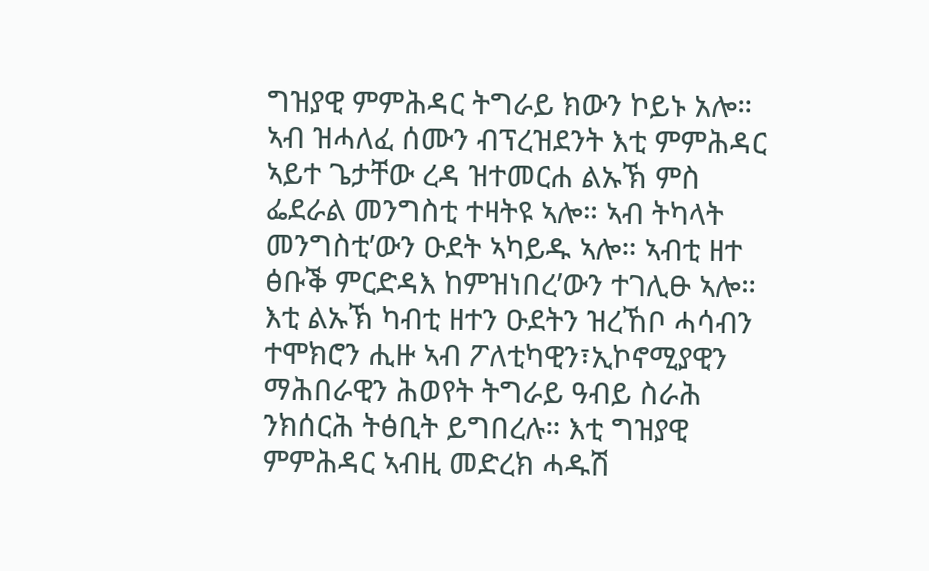ግዝያዊ ምምሕዳር ትግራይ ክውን ኮይኑ አሎ። ኣብ ዝሓለፈ ሰሙን ብፕረዝደንት እቲ ምምሕዳር ኣይተ ጌታቸው ረዳ ዝተመርሐ ልኡኽ ምስ ፌደራል መንግስቲ ተዛትዩ ኣሎ። ኣብ ትካላት መንግስቲ’ውን ዑደት ኣካይዱ ኣሎ። ኣብቲ ዘተ ፅቡቕ ምርድዳእ ከምዝነበረ’ውን ተገሊፁ ኣሎ። እቲ ልኡኽ ካብቲ ዘተን ዑደትን ዝረኸቦ ሓሳብን ተሞክሮን ሒዙ ኣብ ፖለቲካዊን፣ኢኮኖሚያዊን ማሕበራዊን ሕወየት ትግራይ ዓብይ ስራሕ ንክሰርሕ ትፅቢት ይግበረሉ። እቲ ግዝያዊ ምምሕዳር ኣብዚ መድረክ ሓዱሽ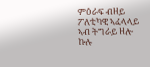ምዕራፍ ብዘይ ፖለቲካዊ ኣፈላላይ ኣብ ትግራይ ዘሎ ኩሉ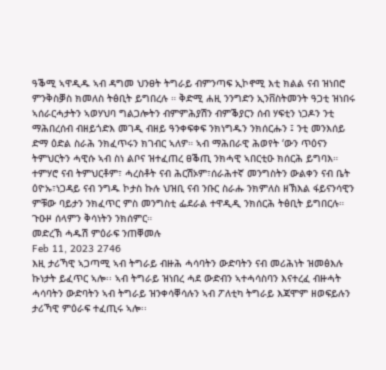ዓቕሚ ኣዋዲዱ ኣብ ዳግመ ህንፀት ትግራይ ብምንጣፍ ኢኮኖሚ እቲ ክልል ናብ ዝነበሮ ምንቅስቓስ ክመለስ ትፅቢት ይግበረሉ ። ቅድሚ ሐዚ ንንግድን ኢንቨስትመንት ዓጋቲ ዝነበሩ ኣሰራርሓታትን ኣወሃህባ ግልጋሎትን ብምምሕያሽን ብምቕያርን ሰብ ሃፍቲን ነጋዶን ንቲ ማሕበረሰብ ብዘይጎድእ መገዲ ብዘይ ዓንቀፍቀፍ ንክነግዱን ንክሰርሑን ፤ ንቲ መንእሰይ ድማ ዕድል ስራሕ ንክፈጥሩን ክገብር ኣለዎ። ኣብ ማሕበራዊ ሕወየት ‘ውን ጥዕናን ትምህርትን ሓዊሱ ኣብ ስነ ልቦና ዝተፈጠረ ፀቕጢ ንክሓዊ ኣበርቲዑ ክሰርሕ ይግባእ። ተምሃሮ ናብ ትምህርቶም፣ ሓረስቶት ናብ ሕርሽኦም፣ሰራሕተኛ መንግስትን ውልቀን ናብ ቤት ዕዮኡ፣ነጋዳይ ናብ ንግዱ ኮታስ ኩሉ ህዝቢ ናብ ንቡር ስራሑ ንክምለስ ዘኽእል ፋይናንሳዊን ምቹው ባይታን ንክፈጥር ምስ መንግስቲ ፌደራል ተዋዲዲ ንክሰርሕ ትፅቢት ይግበርሉ። ጉዑዞ ሰላምን ቅሳነትን ንክሰምር።
መድረኽ ሓዱሽ ምዕራፍ ንጠቐመሉ
Feb 11, 2023 2746
እዚ ታሪኻዊ ኣጋጣሚ ኣብ ትግራይ ብዙሕ ሓሳባትን ውድባትን ናብ መሪሕነት ዝመፅእሉ ኩነታት ይፈጥር ኣሎ፡፡ ኣብ ትግራይ ዝነበረ ሓደ ውድብን ኣተሓሳስባን እናተረፈ ብዙሓት ሓሳባትን ውድባትን ኣብ ትግራይ ዝንቀሳቐሳሉን ኣብ ፖለቲካ ትግራይ እጃሞም ዘወፍይሉን ታሪኻዊ ምዕራፍ ተፈጢሩ ኣሎ፡፡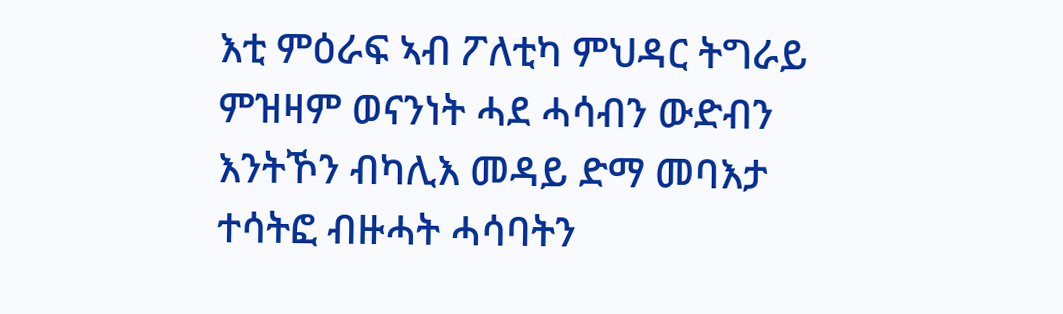እቲ ምዕራፍ ኣብ ፖለቲካ ምህዳር ትግራይ ምዝዛም ወናንነት ሓደ ሓሳብን ውድብን እንትኾን ብካሊእ መዳይ ድማ መባእታ ተሳትፎ ብዙሓት ሓሳባትን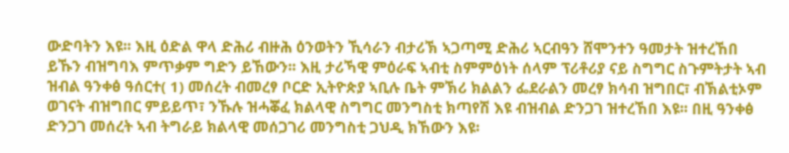ውድባትን እዩ፡፡ እዚ ዕድል ዋላ ድሕሪ ብዙሕ ዕንወትን ኺሳራን ብታሪኽ ኣጋጣሚ ድሕሪ ኣርብዓን ሸሞንተን ዓመታት ዝተረኸበ ይኹን ብዝግባእ ምጥቃም ግድን ይኸውን፡፡ እዚ ታሪኻዊ ምዕራፍ ኣብቲ ስምምዕነት ሰላም ፕሪቶሪያ ናይ ስግግር ስጉምትታት ኣብ ዝብል ዓንቀፅ ዓሰርተ( 1) መሰረት ብመረፃ ቦርድ ኢትዮጵያ ኣቢሉ ቤት ምኽሪ ክልልን ፌደራልን መረፃ ክሳብ ዝግበር፣ ብኽልቲኦም ወገናት ብዝግበር ምይይጥ፣ ንኹሉ ዝሓቖፈ ክልላዊ ስግግር መንግስቲ ክጣየሽ እዩ ብዝብል ድንጋገ ዝተረኸበ እዩ፡፡ በዚ ዓንቀፅ ድንጋገ መሰረት ኣብ ትግራይ ክልላዊ መሰጋገሪ መንግስቲ ጋህዲ ክኸውን እዩ፡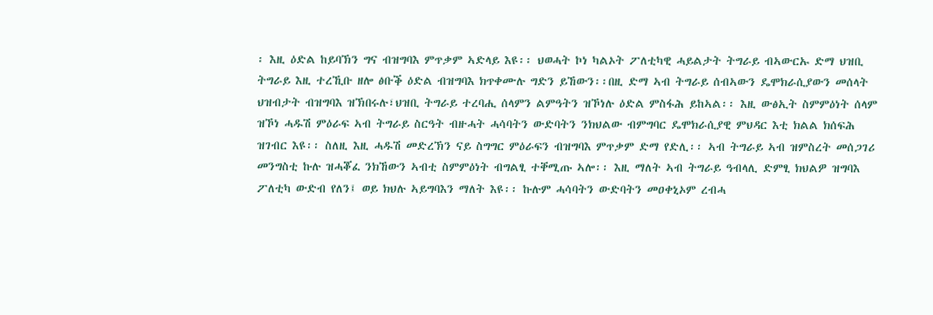፡ እዚ ዕድል ከይባኽን ግና ብዝግባእ ምጥቃም ኣድላይ እዩ፡፡ ህወሓት ኮነ ካልኦት ፖለቲካዊ ሓይልታት ትግራይ ብኣውርኡ ድማ ህዝቢ ትግራይ እዚ ተረኺቡ ዘሎ ፅቡቕ ዕድል ብዝግባእ ክጥቀሙሉ ግድን ይኸውን፡፡በዚ ድማ ኣብ ትግራይ ሰብኣውን ዴሞክራሲያውን መሰላት ህዝብታት ብዝግባእ ዝኽበሩሉ፣ህዝቢ ትግራይ ተረባሒ ሰላምን ልምዓትን ዝኾነሉ ዕድል ምስፋሕ ይከኣል፡፡ እዚ ውፅኢት ስምምዕነት ሰላም ዝኾነ ሓዱሽ ምዕራፍ ኣብ ትግራይ ስርዓት ብዙሓት ሓሳባትን ውድባትን ንክህልው ብምግባር ዴሞክራሲያዊ ምህዳር እቲ ክልል ክሰፍሕ ዝገብር እዩ፡፡ ስለዚ እዚ ሓዱሽ መድረኽን ናይ ስግግር ምዕራፍን ብዝግባእ ምጥቃም ድማ የድሊ፡፡ ኣብ ትግራይ ኣብ ዝምስረት መሰጋገሪ መንግስቲ ኩሉ ዝሓቖፈ ንክኸውን ኣብቲ ስምምዕነት ብግልፂ ተቐሚጡ ኣሎ፡፡ እዚ ማለት ኣብ ትግራይ ዓብላሊ ድምፂ ክህልዎ ዝግባእ ፖለቲካ ውድብ የለን፤ ወይ ክህሉ ኣይግባእን ማለት እዩ፡፡ ኩሉም ሓሳባትን ውድባትን መዐቀኒኦም ረብሓ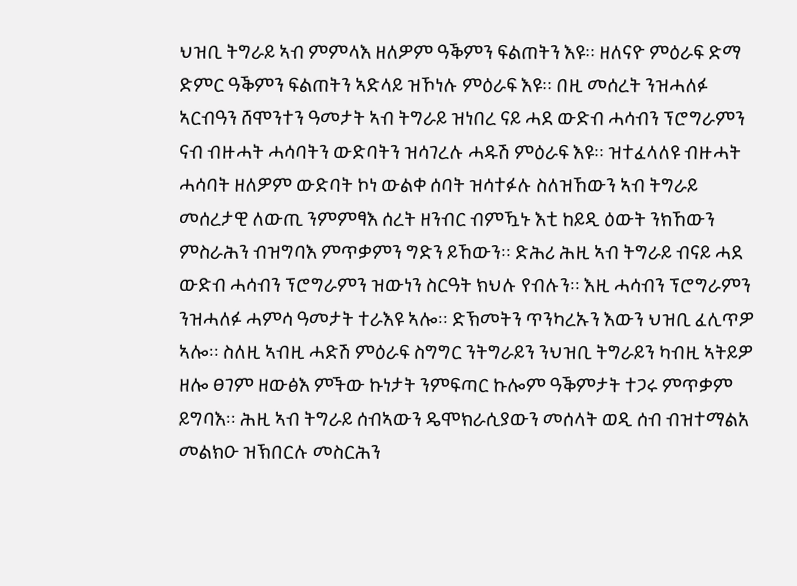ህዝቢ ትግራይ ኣብ ምምላእ ዘለዎም ዓቕምን ፍልጠትን እዩ፡፡ ዘለናዮ ምዕራፍ ድማ ድምር ዓቕምን ፍልጠትን ኣድላይ ዝኾነሉ ምዕራፍ እዩ፡፡ በዚ መሰረት ንዝሓለፉ ኣርብዓን ሸሞንተን ዓመታት ኣብ ትግራይ ዝነበረ ናይ ሓደ ውድብ ሓሳብን ፕሮግራምን ናብ ብዙሓት ሓሳባትን ውድባትን ዝሳገረሉ ሓዱሽ ምዕራፍ እዩ፡፡ ዝተፈላለዩ ብዙሓት ሓሳባት ዘለዎም ውድባት ኮነ ውልቀ ሰባት ዝሳተፉሉ ስለዝኸውን ኣብ ትግራይ መሰረታዊ ለውጢ ንምምፃእ ሰረት ዘንብር ብምዃኑ እቲ ከይዲ ዕውት ንክኸውን ምስራሕን ብዝግባእ ምጥቃምን ግድን ይኸውን፡፡ ድሕሪ ሕዚ ኣብ ትግራይ ብናይ ሓደ ውድብ ሓሳብን ፕሮግራምን ዝውነን ስርዓት ክህሉ የብሉን፡፡ እዚ ሓሳብን ፕሮግራምን ንዝሓለፉ ሓምሳ ዓመታት ተራእዩ ኣሎ፡፡ ድኽመትን ጥንካረኡን እውን ህዝቢ ፈሊጥዎ ኣሎ፡፡ ስለዚ ኣብዚ ሓድሽ ምዕራፍ ስግግር ንትግራይን ንህዝቢ ትግራይን ካብዚ ኣትይዎ ዘሎ ፀገም ዘውፅእ ምችው ኩነታት ንምፍጣር ኩሎም ዓቕምታት ተጋሩ ምጥቃም ይግባእ፡፡ ሕዚ ኣብ ትግራይ ሰብኣውን ዴሞክራሲያውን መሰላት ወዲ ሰብ ብዝተማልአ መልክዑ ዝኽበርሉ መስርሕን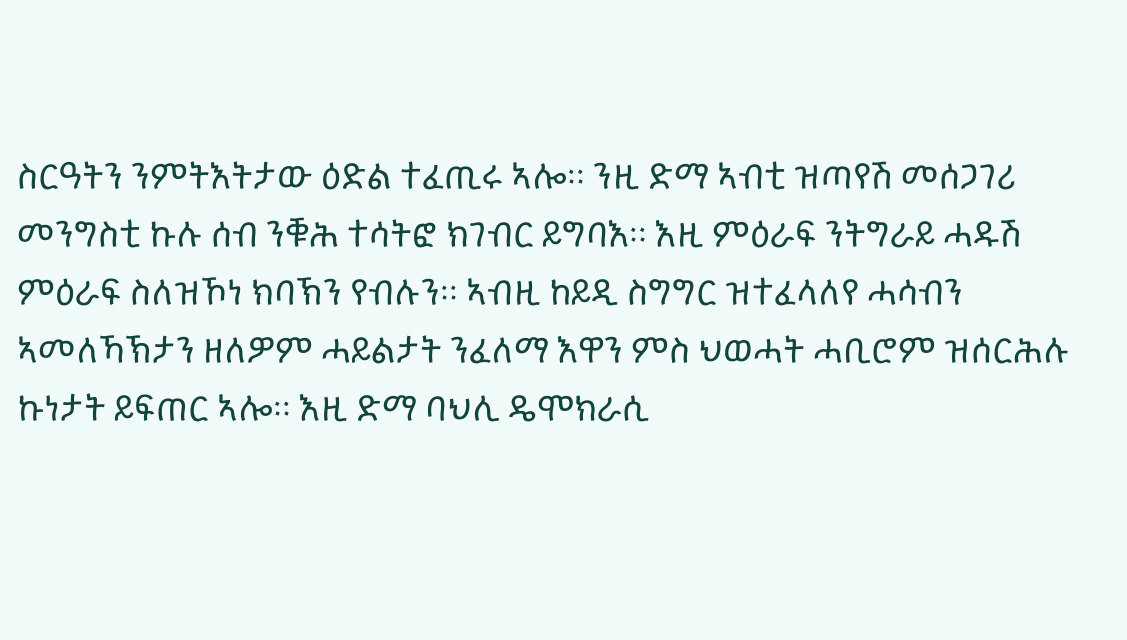ስርዓትን ንምትእትታው ዕድል ተፈጢሩ ኣሎ፡፡ ንዚ ድማ ኣብቲ ዝጣየሽ መሰጋገሪ መንግስቲ ኩሉ ሰብ ንቑሕ ተሳትፎ ክገብር ይግባእ፡፡ እዚ ምዕራፍ ንትግራይ ሓዱሽ ምዕራፍ ስለዝኾነ ክባኽን የብሉን፡፡ ኣብዚ ከይዲ ስግግር ዝተፈላለየ ሓሳብን ኣመለኻኽታን ዘለዎም ሓይልታት ንፈለማ እዋን ምስ ህወሓት ሓቢሮም ዝሰርሕሉ ኩነታት ይፍጠር ኣሎ፡፡ እዚ ድማ ባህሊ ዴሞክራሲ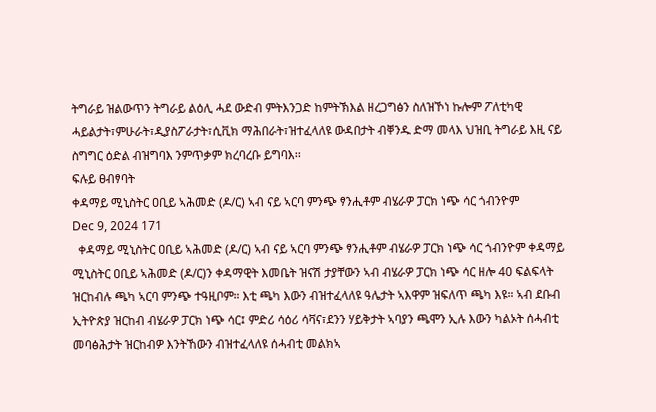ትግራይ ዝልውጥን ትግራይ ልዕሊ ሓደ ውድብ ምትእንጋድ ከምትኽእል ዘረጋግፅን ስለዝኾነ ኩሎም ፖለቲካዊ ሓይልታት፣ምሁራት፣ዲያስፖራታት፣ሲቪክ ማሕበራት፣ዝተፈላለዩ ውዳበታት ብቐንዱ ድማ መላእ ህዝቢ ትግራይ እዚ ናይ ስግግር ዕድል ብዝግባእ ንምጥቃም ክረባረቡ ይግባእ፡፡
ፍሉይ ፀብፃባት
ቀዳማይ ሚኒስትር ዐቢይ ኣሕመድ (ዶ/ር) ኣብ ናይ ኣርባ ምንጭ ፃንሒቶም ብሄራዎ ፓርክ ነጭ ሳር ጎብንዮም
Dec 9, 2024 171
  ቀዳማይ ሚኒስትር ዐቢይ ኣሕመድ (ዶ/ር) ኣብ ናይ ኣርባ ምንጭ ፃንሒቶም ብሄራዎ ፓርክ ነጭ ሳር ጎብንዮም ቀዳማይ ሚኒስትር ዐቢይ ኣሕመድ (ዶ/ር)ን ቀዳማዊት እመቤት ዝናሽ ታያቸውን ኣብ ብሄራዎ ፓርክ ነጭ ሳር ዘሎ 40 ፍልፍላት ዝርከብሉ ጫካ ኣርባ ምንጭ ተዓዚቦም። እቲ ጫካ እውን ብዝተፈላለዩ ዓሌታት ኣእዋም ዝፍለጥ ጫካ እዩ። ኣብ ደቡብ ኢትዮጵያ ዝርከብ ብሄራዎ ፓርክ ነጭ ሳር፤ ምድሪ ሳዕሪ ሳቫና፣ደንን ሃይቅታት ኣባያን ጫሞን ኢሉ እውን ካልኦት ሰሓብቲ መባፅሕታት ዝርከብዎ እንትኸውን ብዝተፈላለዩ ሰሓብቲ መልክኣ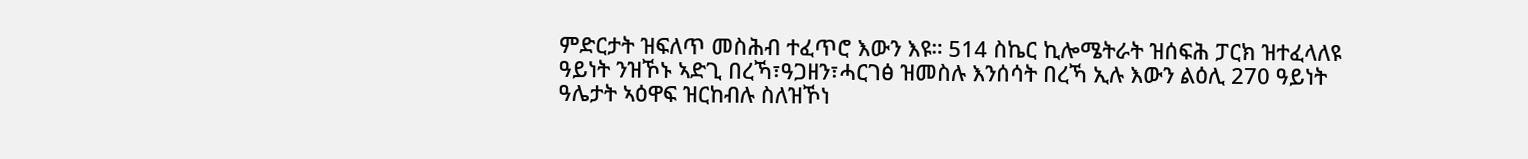ምድርታት ዝፍለጥ መስሕብ ተፈጥሮ እውን እዩ። 514 ስኬር ኪሎሜትራት ዝሰፍሕ ፓርክ ዝተፈላለዩ ዓይነት ንዝኾኑ ኣድጊ በረኻ፣ዓጋዘን፣ሓርገፅ ዝመስሉ እንሰሳት በረኻ ኢሉ እውን ልዕሊ 270 ዓይነት ዓሌታት ኣዕዋፍ ዝርከብሉ ስለዝኾነ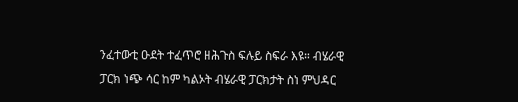ንፈተውቲ ዑደት ተፈጥሮ ዘሕጉስ ፍሉይ ስፍራ እዩ። ብሄራዊ ፓርክ ነጭ ሳር ከም ካልኦት ብሄራዊ ፓርክታት ስነ ምህዳር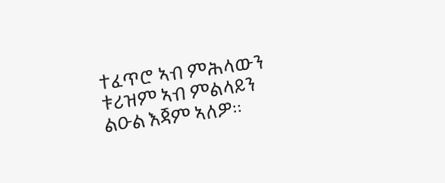ተፈጥሮ ኣብ ምሕላውን ቱሪዝም ኣብ ምልላይን ልዑል እጃም ኣለዎ።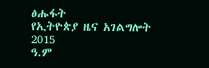ፅሑፋት
የኢትዮጵያ ዜና አገልግሎት
2015
ዓ.ም